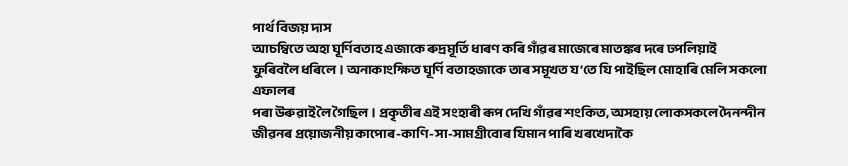পার্থ বিজয় দাস
আচম্বিতে অহা ঘূর্ণিবতাহ এজাকে ৰুদ্ৰমূর্তি ধাৰণ কৰি গাঁৱৰ মাজেৰে মাতঙ্কৰ দৰে ঢপলিয়াই
ফুৰিবলৈ ধৰিলে। অনাকাংক্ষিত ঘূর্ণি বতাহজাকে তাৰ সমূখত য’তে যি পাইছিল মোহাৰি মেলি সকলো এফালৰ
পৰা উৰুৱাই লৈ গৈছিল। প্রকৃতীৰ এই সংহাৰী ৰূপ দেখি গাঁৱৰ শংকিত, অসহায় লোকসকলে দৈনন্দীন
জীৱনৰ প্ৰয়োজনীয় কাপোৰ-কাণি-সা-সামগ্ৰীবোৰ যিমান পাৰি খৰখেদাকৈ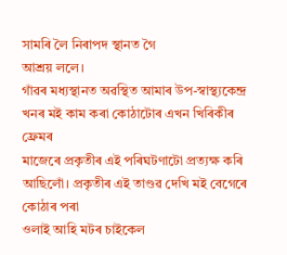সামৰি লৈ নিৰাপদ স্থানত গৈ
আশ্রয় ললে।
গাঁৱৰ মধ্যস্থানত অৱস্থিত আমাৰ উপ-স্বাস্থ্যকেন্দ্ৰ খনৰ মই কাম কৰা কোঠাটোৰ এখন খিৰিকীৰ ফ্ৰেমৰ
মাজেৰে প্ৰকৃতীৰ এই পৰিঘটণাটো প্ৰত্যক্ষ কৰি আছিলোঁ। প্রকৃতীৰ এই তাণ্ডৱ দেখি মই বেগেৰে কোঠাৰ পৰা
ওলাই আহি মটৰ চাইকেল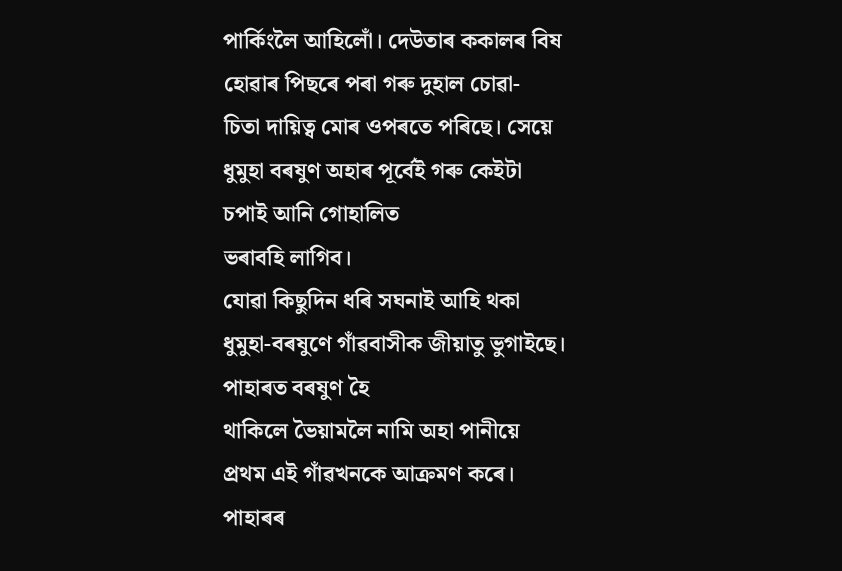পার্কিংলৈ আহিলোঁ। দেউতাৰ ককালৰ বিষ হোৱাৰ পিছৰে পৰা গৰু দুহাল চোৱা-
চিতা দায়িত্ব মোৰ ওপৰতে পৰিছে। সেয়ে ধুমুহা বৰষুণ অহাৰ পূৰ্বেই গৰু কেইটা চপাই আনি গোহালিত
ভৰাবহি লাগিব।
যোৱা কিছুদিন ধৰি সঘনাই আহি থকা ধুমুহা-বৰষুণে গাঁৱবাসীক জীয়াতু ভুগাইছে। পাহাৰত বৰষুণ হৈ
থাকিলে ভৈয়ামলৈ নামি অহা পানীয়ে প্রথম এই গাঁৱখনকে আক্ৰমণ কৰে। পাহাৰৰ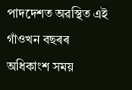পাদদেশত অৱস্থিত এই
গাঁওখন বছৰৰ অধিকাংশ সময়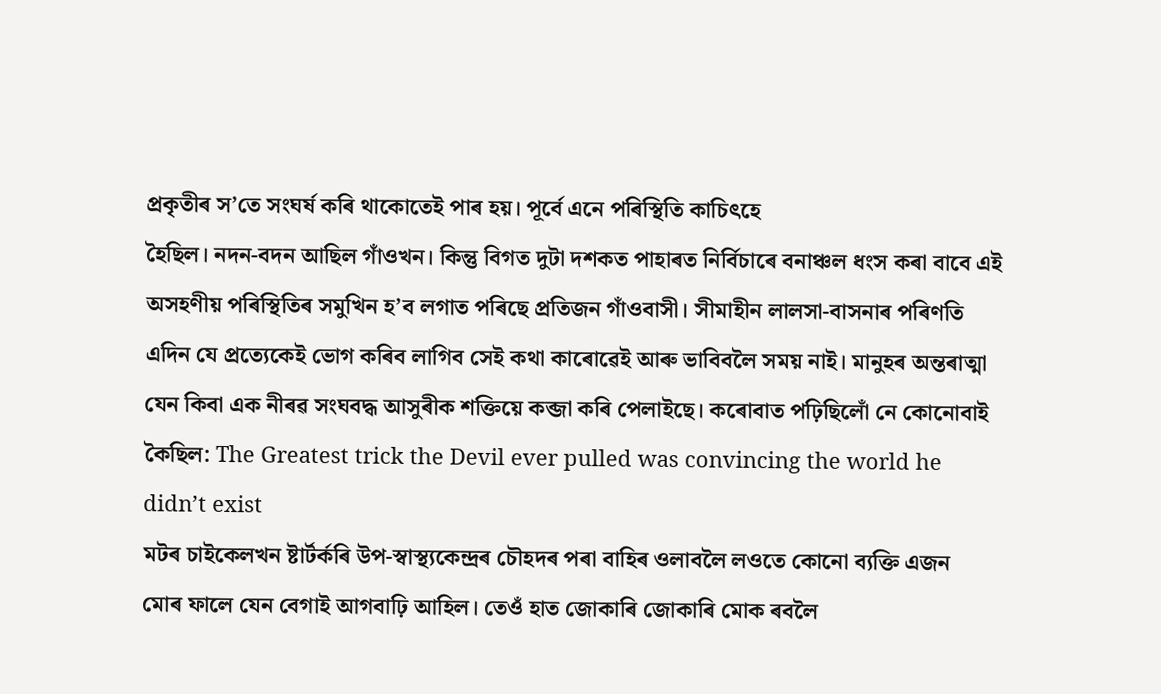প্রকৃতীৰ স’তে সংঘৰ্ষ কৰি থাকোতেই পাৰ হয়। পূৰ্বে এনে পৰিস্থিতি কাচিৎহে
হৈছিল। নদন-বদন আছিল গাঁওখন। কিন্তু বিগত দুটা দশকত পাহাৰত নির্বিচাৰে বনাঞ্চল ধংস কৰা বাবে এই
অসহণীয় পৰিস্থিতিৰ সমুখিন হ’ব লগাত পৰিছে প্ৰতিজন গাঁওবাসী। সীমাহীন লালসা-বাসনাৰ পৰিণতি
এদিন যে প্রত্যেকেই ভোগ কৰিব লাগিব সেই কথা কাৰোৱেই আৰু ভাবিবলৈ সময় নাই। মানুহৰ অন্তৰাত্মা
যেন কিবা এক নীৰৱ সংঘবদ্ধ আসুৰীক শক্তিয়ে কব্জা কৰি পেলাইছে। কৰোবাত পঢ়িছিলোঁ নে কোনোবাই
কৈছিল: The Greatest trick the Devil ever pulled was convincing the world he
didn’t exist
মটৰ চাইকেলখন ষ্টাৰ্টৰ্কৰি উপ-স্বাস্থ্যকেন্দ্ৰৰ চৌহদৰ পৰা বাহিৰ ওলাবলৈ লওতে কোনো ব্যক্তি এজন
মোৰ ফালে যেন বেগাই আগবাঢ়ি আহিল। তেওঁ হাত জোকাৰি জোকাৰি মোক ৰবলৈ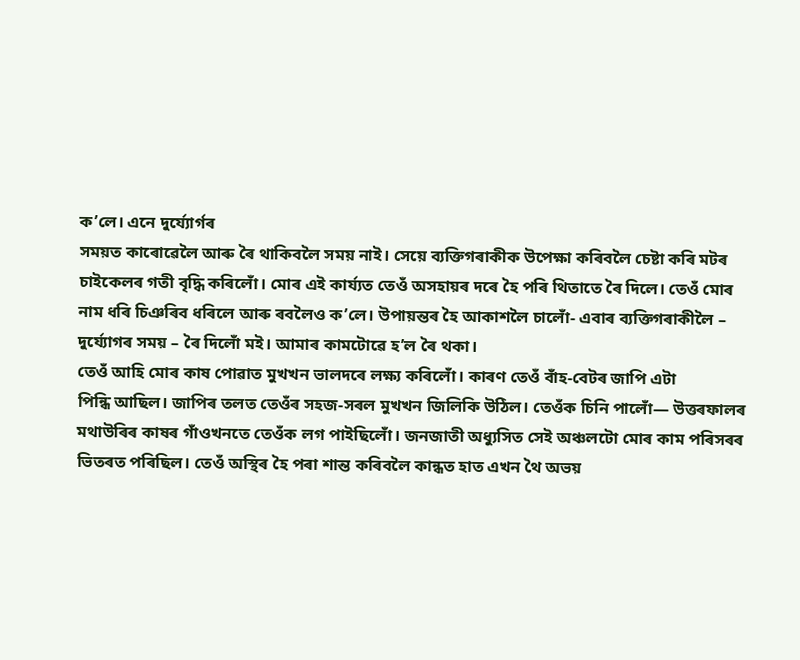ক’লে। এনে দুৰ্য্যোৰ্গৰ
সময়ত কাৰোৱেলৈ আৰু ৰৈ থাকিবলৈ সময় নাই। সেয়ে ব্যক্তিগৰাকীক উপেক্ষা কৰিবলৈ চেষ্টা কৰি মটৰ
চাইকেলৰ গতী বৃদ্ধি কৰিলোঁ। মোৰ এই কাৰ্য্যত তেওঁ অসহায়ৰ দৰে হৈ পৰি থিতাতে ৰৈ দিলে। তেওঁ মোৰ
নাম ধৰি চিঞৰিব ধৰিলে আৰু ৰবলৈও ক’লে। উপায়ন্তৰ হৈ আকাশলৈ চালোঁ- এবাৰ ব্যক্তিগৰাকীলৈ –
দুৰ্য্যোগৰ সময় – ৰৈ দিলোঁ মই। আমাৰ কামটোৱে হ’ল ৰৈ থকা।
তেওঁ আহি মোৰ কাষ পোৱাত মুখখন ভালদৰে লক্ষ্য কৰিলোঁ। কাৰণ তেওঁ বাঁহ-বেটৰ জাপি এটা
পিন্ধি আছিল। জাপিৰ তলত তেওঁৰ সহজ-সৰল মুখখন জিলিকি উঠিল। তেওঁক চিনি পালোঁ— উত্তৰফালৰ
মথাউৰিৰ কাষৰ গাঁওখনতে তেওঁক লগ পাইছিলোঁ। জনজাতী অধ্যুসিত সেই অঞ্চলটো মোৰ কাম পৰিসৰৰ
ভিতৰত পৰিছিল। তেওঁ অস্থিৰ হৈ পৰা শান্ত কৰিবলৈ কান্ধত হাত এখন থৈ অভয়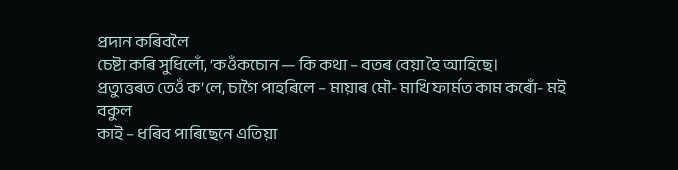প্ৰদান কৰিবলৈ
চেষ্টা কৰি সুধিলোঁ, ‘কওঁকচোন — কি কথা – বতৰ বেয়া হৈ আহিছে।
প্ৰত্যুত্তৰত তেওঁ ক’লে, চাগৈ পাহৰিলে – মায়াৰ মৌ- মাখি ফাৰ্মত কাম কৰোঁ- মই বকুল
কাই – ধৰিব পাৰিছেনে এতিয়া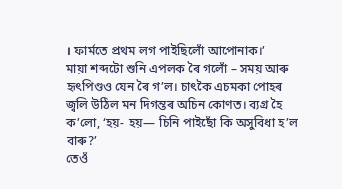। ফাৰ্মতে প্রথম লগ পাইছিলোঁ আপোনাক।’
মায়া শব্দটো শুনি এপলক ৰৈ গলোঁ – সময় আৰু হৃৎপিণ্ডও যেন ৰৈ গ’ল। চাৎকৈ এচমকা পোহৰ
জ্বলি উঠিল মন দিগন্তৰ অচিন কোণত। ব্যগ্ৰ হৈ ক’লো, ‘হয়- হয়— চিনি পাইছোঁ কি অসুবিধা হ’ল বাৰু?’
তেওঁ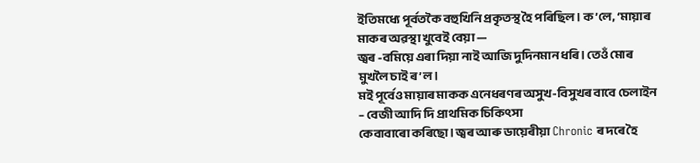ইতিমধ্যে পূর্বতকৈ বহুখিনি প্রকৃতস্থ হৈ পৰিছিল। ক’লে, ‘মায়াৰ মাকৰ অৱস্থা খুবেই বেয়া —
জ্বৰ -বমিয়ে এৰা দিয়া নাই আজি দুদিনমান ধৰি। তেওঁ মোৰ মুখলৈ চাই ৰ’ল।
মই পূৰ্বেও মায়াৰ মাকক এনেধৰণৰ অসুখ-বিসুখৰ বাবে চেলাইন – বেজী আদি দি প্রাথমিক চিকিৎসা
কেবাবাৰো কৰিছো। জ্বৰ আৰু ডায়েৰীয়া Chronic ৰ দৰে হৈ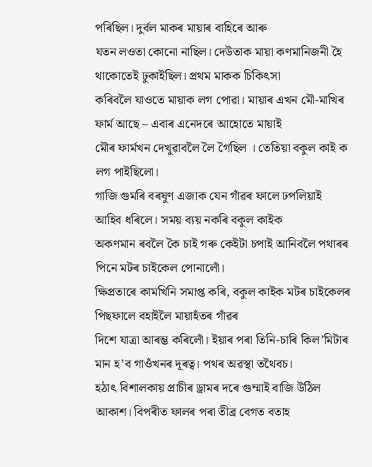পৰিছিল। দুৰ্বল মাকৰ মায়াৰ বাহিৰে আৰু
যতন লওতা কোনো নাছিল। দেউতাক মায়া কণমানিজনী হৈ থাকোতেই ঢুকাইছিল। প্রথম মাকক চিকিৎসা
কৰিবলৈ যাওতে মায়াক লগ পোৱা। মায়াৰ এখন মৌ-মাখিৰ ফাৰ্ম আছে – এবাৰ এনেদৰে আহোতে মায়াই
মৌৰ ফাৰ্মখন দেখুৱাবলৈ লৈ গৈছিল । তেতিয়া বকুল কাই ক লগ পাইছিলো।
গাজি গুমৰি বৰষুণ এজাক যেন গাঁৱৰ ফালে ঢপলিয়াই আহিব ধৰিলে। সময় ব্যয় নকৰি বকুল কাইক
অকণমান ৰবলৈ কৈ চাই গৰু কেইটা চপাই আনিবলৈ পথাৰৰ পিনে মটৰ চাইকেল পোনালোঁ।
ক্ষিপ্ৰতাৰে কামখিনি সমাপ্ত কৰি, বকুল কাইক মটৰ চাইকেলৰ পিছফালে বহাইলৈ মায়াহঁতৰ গাঁৱৰ
দিশে যাত্ৰা আৰম্ভ কৰিলোঁ। ইয়াৰ পৰা তিনি-চাৰি কিল’মিটাৰ মান হ’ব গাওঁখনৰ দূৰত্ব। পথৰ অৱস্থা তথৈবচ।
হঠাৎ বিশালকায় প্ৰাচীৰ ড্ৰামৰ দৰে গুম্মাই বাজি উঠিল আকাশ। বিপৰীত ফালৰ পৰা তীব্ৰ বেগত বতাহ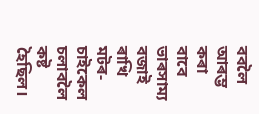ববলৈ আৰম্ভ কৰা বাবে ভাৰসাম্য বজাই ৰাখি মটৰ-চাইকেল চলাবলৈ কষ্ট হৈছিল।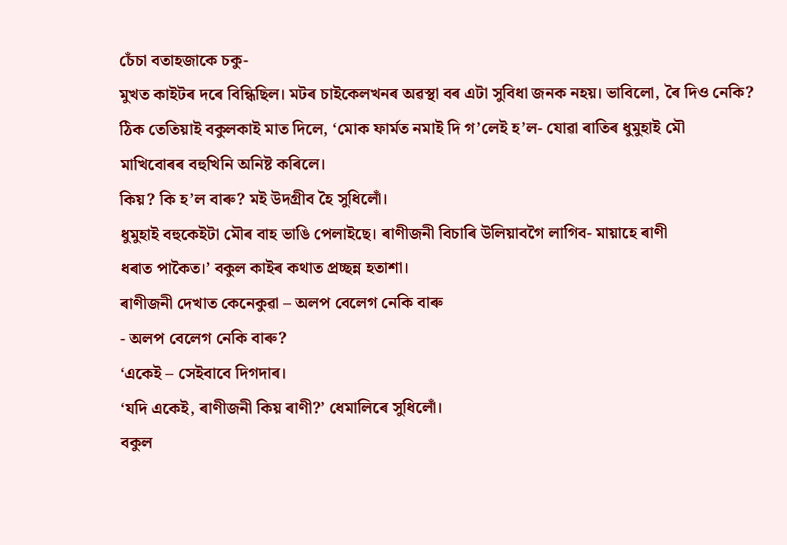চেঁচা বতাহজাকে চকু-
মুখত কাইটৰ দৰে বিন্ধিছিল। মটৰ চাইকেলখনৰ অৱস্থা বৰ এটা সুবিধা জনক নহয়। ভাবিলো, ৰৈ দিও নেকি?
ঠিক তেতিয়াই বকুলকাই মাত দিলে, ‘মোক ফার্মত নমাই দি গ’লেই হ’ল- যোৱা ৰাতিৰ ধুমুহাই মৌ
মাখিবোৰৰ বহুখিনি অনিষ্ট কৰিলে।
কিয়? কি হ’ল বাৰু? মই উদগ্রীব হৈ সুধিলোঁ।
ধুমুহাই বহুকেইটা মৌৰ বাহ ভাঙি পেলাইছে। ৰাণীজনী বিচাৰি উলিয়াবগৈ লাগিব- মায়াহে ৰাণী
ধৰাত পাকৈত।’ বকুল কাইৰ কথাত প্ৰচ্ছন্ন হতাশা।
ৰাণীজনী দেখাত কেনেকুৱা – অলপ বেলেগ নেকি বাৰু
- অলপ বেলেগ নেকি বাৰু?
‘একেই – সেইবাবে দিগদাৰ।
‘যদি একেই, ৰাণীজনী কিয় ৰাণী?’ ধেমালিৰে সুধিলোঁ।
বকুল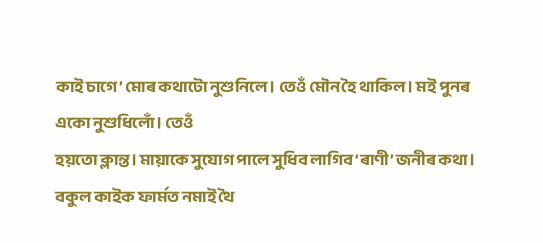কাই চাগে’ মোৰ কথাটো নুশুনিলে। তেওঁ মৌন হৈ থাকিল। মই পুনৰ একো নুশুধিলোঁ। তেওঁ
হয়তো ক্লান্ত। মায়াকে সুযোগ পালে সুধিব লাগিব ‘ৰাণী’ জনীৰ কথা।
বকুল কাইক ফার্মত নমাই থৈ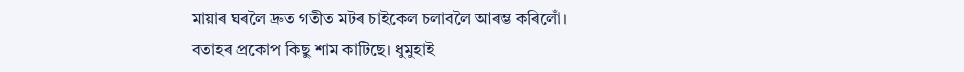মায়াৰ ঘৰলৈ দ্রুত গতীত মটৰ চাইকেল চলাবলৈ আৰম্ভ কৰিলোঁ।
বতাহৰ প্ৰকোপ কিছু শাম কাটিছে। ধুমুহাই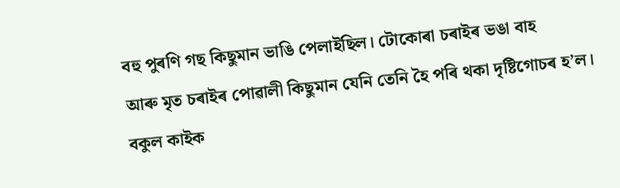বহু পুৰণি গছ কিছুমান ভাঙি পেলাইছিল। টোকোৰা চৰাইৰ ভঙা বাহ
আৰু মৃত চৰাইৰ পোৱালী কিছুমান যেনি তেনি হৈ পৰি থকা দৃষ্টিগোচৰ হ’ল।
বকুল কাইক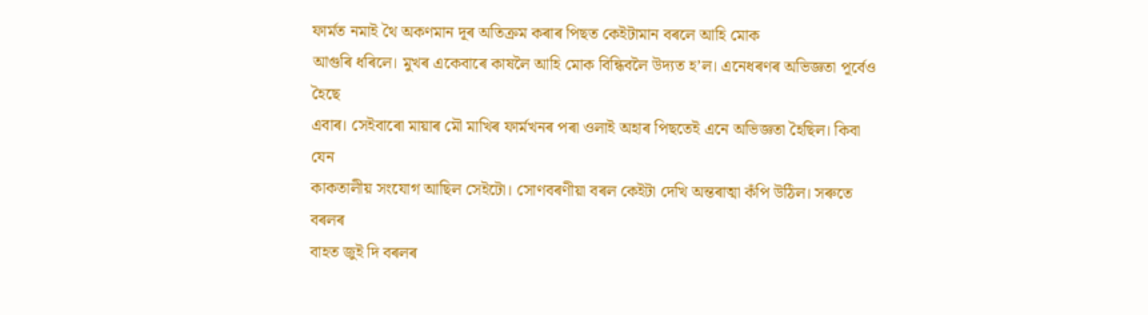ফার্মত নমাই থৈ অকণমান দূৰ অতিক্ৰম কৰাৰ পিছত কেইটামান বৰলে আহি মোক
আগুৰি ধৰিলে। মুখৰ একেবাৰে কাষলৈ আহি মোক বিন্ধিবলৈ উদ্যত হ’ল। এনেধৰণৰ অভিজ্ঞতা পূর্বেও হৈছে
এবাৰ। সেইবাৰো মায়াৰ মৌ মাখিৰ ফাৰ্মখনৰ পৰা ওলাই অহাৰ পিছতেই এনে অভিজ্ঞতা হৈছিল। কিবা যেন
কাকতালীয় সংযোগ আছিল সেইটো। সোণবৰণীয়া বৰল কেইটা দেখি অন্তৰাত্মা কঁপি উঠিল। সৰুতে বৰলৰ
বাহত জুই দি বৰলৰ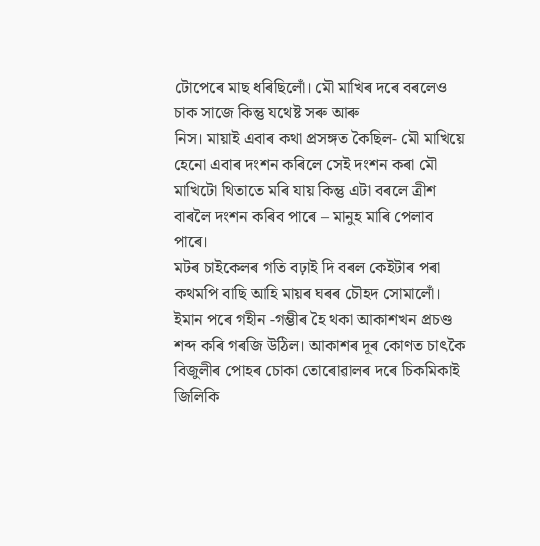টোপেৰে মাছ ধৰিছিলোঁ। মৌ মাখিৰ দৰে বৰলেও চাক সাজে কিন্তু যথেষ্ট সৰু আৰু
নিস। মায়াই এবাৰ কথা প্রসঙ্গত কৈছিল- মৌ মাখিয়ে হেনো এবাৰ দংশন কৰিলে সেই দংশন কৰা মৌ
মাখিটো থিতাতে মৰি যায় কিন্তু এটা বৰলে ত্ৰীশ বাৰলৈ দংশন কৰিব পাৰে – মানুহ মাৰি পেলাব পাৰে।
মটৰ চাইকেলৰ গতি বঢ়াই দি বৰল কেইটাৰ পৰা কথমপি বাছি আহি মায়ৰ ঘৰৰ চৌহদ সোমালোঁ।
ইমান পৰে গহীন -গম্ভীৰ হৈ থকা আকাশখন প্ৰচণ্ড শব্দ কৰি গৰজি উঠিল। আকাশৰ দূৰ কোণত চাৎকৈ
বিজুলীৰ পোহৰ চোকা তোৰোৱালৰ দৰে চিকমিকাই জিলিকি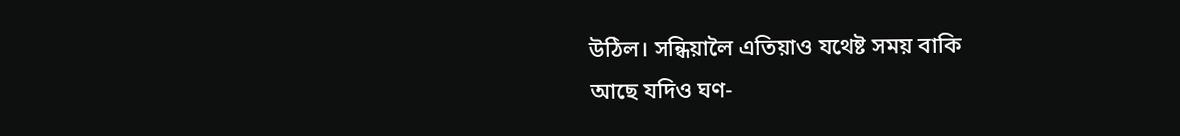উঠিল। সন্ধিয়ালৈ এতিয়াও যথেষ্ট সময় বাকি
আছে যদিও ঘণ-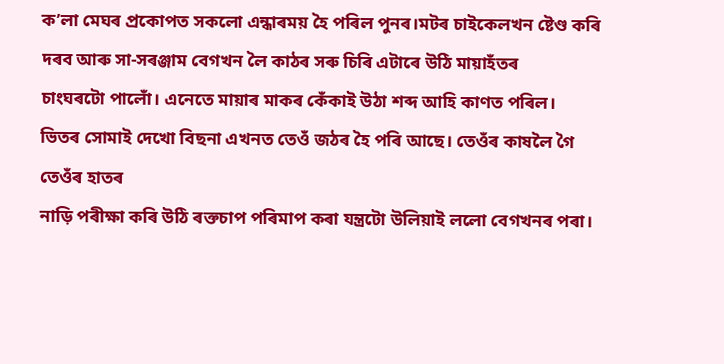ক’লা মেঘৰ প্রকোপত সকলো এন্ধাৰময় হৈ পৰিল পুনৰ।মটৰ চাইকেলখন ষ্টেণ্ড কৰি দৰব আৰু সা-সৰঞ্জাম বেগখন লৈ কাঠৰ সৰু চিৰি এটাৰে উঠি মায়াহঁতৰ
চাংঘৰটো পালোঁ। এনেতে মায়াৰ মাকৰ কেঁকাই উঠা শব্দ আহি কাণত পৰিল।
ভিতৰ সোমাই দেখো বিছনা এখনত তেওঁ জঠৰ হৈ পৰি আছে। তেওঁৰ কাষলৈ গৈ তেওঁৰ হাতৰ
নাড়ি পৰীক্ষা কৰি উঠি ৰক্তচাপ পৰিমাপ কৰা যন্ত্ৰটো উলিয়াই ললো বেগখনৰ পৰা।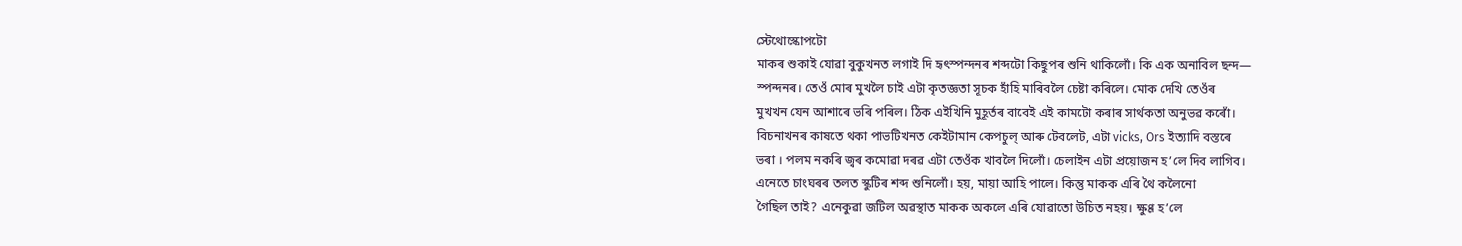স্টেথোস্কোপটো
মাকৰ শুকাই যোৱা বুকুখনত লগাই দি হৃৎস্পন্দনৰ শব্দটো কিছুপৰ শুনি থাকিলোঁ। কি এক অনাবিল ছন্দ—
স্পন্দনৰ। তেওঁ মোৰ মুখলৈ চাই এটা কৃতজ্ঞতা সূচক হাঁহি মাৰিবলৈ চেষ্টা কৰিলে। মোক দেখি তেওঁৰ
মুখখন যেন আশাৰে ভৰি পৰিল। ঠিক এইখিনি মুহূৰ্তৰ বাবেই এই কামটো কৰাৰ সাৰ্থকতা অনুভৱ কৰোঁ।
বিচনাখনৰ কাষতে থকা পাভটিখনত কেইটামান কেপচুল্ আৰু টেবলেট, এটা vicks, Ors ইত্যাদি বস্তৰে
ভৰা । পলম নকৰি জ্বৰ কমোৱা দৰৱ এটা তেওঁক খাবলৈ দিলোঁ। চেলাইন এটা প্রয়োজন হ’লে দিব লাগিব।
এনেতে চাংঘৰৰ তলত স্কুটিৰ শব্দ শুনিলোঁ। হয়, মায়া আহি পালে। কিন্তু মাকক এৰি থৈ কলৈনো
গৈছিল তাই? এনেকুৱা জটিল অৱস্থাত মাকক অকলে এৰি যোৱাতো উচিত নহয়। ক্ষুণ্ণ হ’লে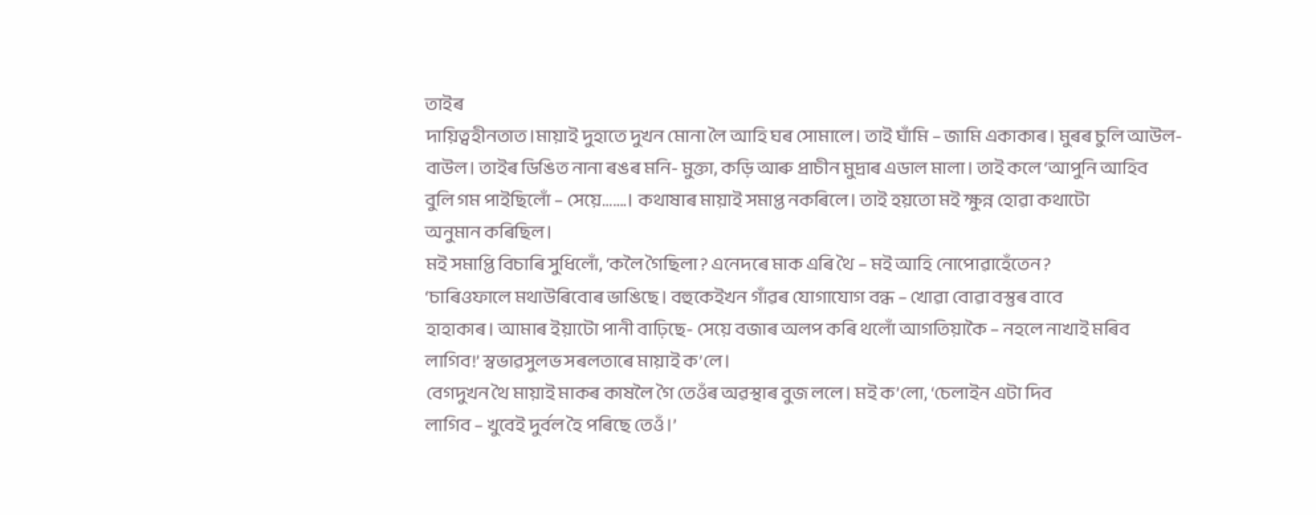তাইৰ
দায়িত্বহীনতাত।মায়াই দুহাতে দুখন মোনা লৈ আহি ঘৰ সোমালে। তাই ঘাঁমি – জামি একাকাৰ। মুৰৰ চুলি আউল-
বাউল। তাইৰ ডিঙিত নানা ৰঙৰ মনি- মুক্তা, কড়ি আৰু প্ৰাচীন মুদ্ৰাৰ এডাল মালা। তাই কলে ‘আপুনি আহিব
বুলি গম পাইছিলোঁ – সেয়ে…….। কথাষাৰ মায়াই সমাপ্ত নকৰিলে। তাই হয়তো মই ক্ষুন্ন হোৱা কথাটো
অনুমান কৰিছিল।
মই সমাপ্তি বিচাৰি সুধিলোঁ, ‘কলৈ গৈছিলা? এনেদৰে মাক এৰি থৈ – মই আহি নোপোৱাহেঁতেন?
‘চাৰিওফালে মথাউৰিবোৰ ভাঙিছে। বহুকেইখন গাঁৱৰ যোগাযোগ বন্ধ – খোৱা বোৱা বস্তুৰ বাবে
হাহাকাৰ। আমাৰ ইয়াটো পানী বাঢ়িছে- সেয়ে বজাৰ অলপ কৰি থলোঁ আগতিয়াকৈ – নহলে নাখাই মৰিব
লাগিব!’ স্বভাৱসুলভ সৰলতাৰে মায়াই ক’লে।
বেগদুখন থৈ মায়াই মাকৰ কাষলৈ গৈ তেওঁৰ অৱস্থাৰ বুজ ললে। মই ক’লো, ‘চেলাইন এটা দিব
লাগিব – খুবেই দুর্বল হৈ পৰিছে তেওঁ।’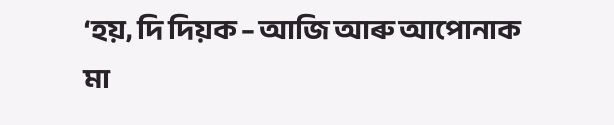‘হয়, দি দিয়ক – আজি আৰু আপোনাক মা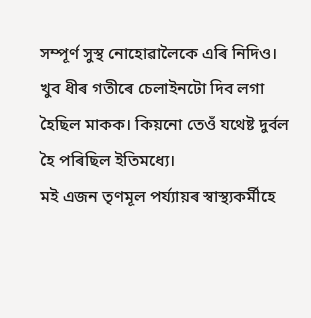সম্পূর্ণ সুস্থ নোহোৱালৈকে এৰি নিদিও।
খুব ধীৰ গতীৰে চেলাইনটো দিব লগা হৈছিল মাকক। কিয়নো তেওঁ যথেষ্ট দুৰ্বল হৈ পৰিছিল ইতিমধ্যে।
মই এজন তৃণমূল পৰ্য্যায়ৰ স্বাস্থ্যকর্মীহে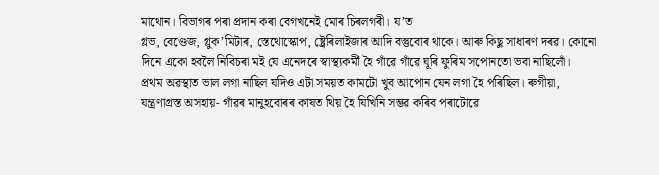মাথোন। বিভাগৰ পৰা প্ৰদান কৰা বেগখনেই মোৰ চিৰলগৰী। য’ত
গ্লভ, বেণ্ডেজ, গ্লুক’মিটাৰ, স্তেথোস্কোপ, ষ্ট্ৰেৰিলাইজাৰ আদি বস্তুবোৰ থাকে। আৰু কিছু সাধাৰণ দৰৱ। কোনো
দিনে একো হবলৈ নিবিচৰা মই যে এনেদৰে স্বাস্থ্যকর্মী হৈ গাঁৱে গাঁৱে ঘূৰি ফুৰিম সপোনতো ভবা নাছিলোঁ।
প্ৰথম অৱস্থাত ভাল লগা নাছিল যদিও এটা সময়ত কামটো খুব আপোন যেন লগা হৈ পৰিছিল। ৰুগীয়া,
যন্ত্ৰণাগ্রস্ত অসহায়- গাঁৱৰ মানুহবোৰৰ কাষত থিয় হৈ যিখিনি সম্ভৱ কৰিব পৰাটোৱে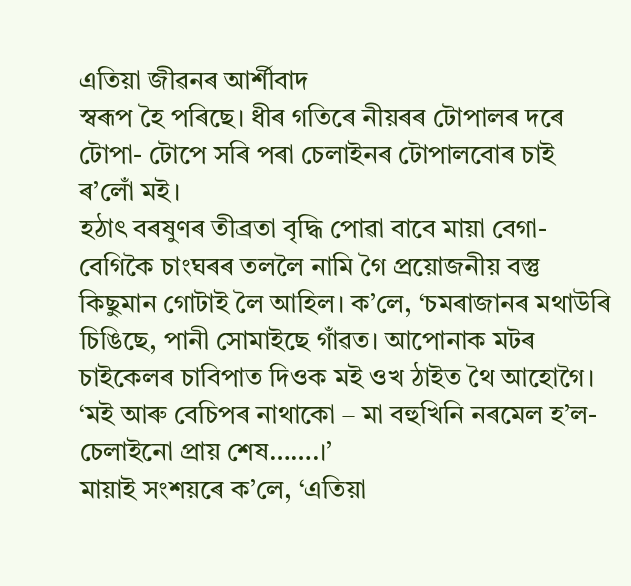এতিয়া জীৱনৰ আৰ্শীবাদ
স্বৰূপ হৈ পৰিছে। ধীৰ গতিৰে নীয়ৰৰ টোপালৰ দৰে টোপা- টোপে সৰি পৰা চেলাইনৰ টোপালবোৰ চাই
ৰ’লোঁ মই।
হঠাৎ বৰষুণৰ তীব্রতা বৃদ্ধি পোৱা বাবে মায়া বেগা- বেগিকৈ চাংঘৰৰ তললৈ নামি গৈ প্রয়োজনীয় বস্তু
কিছুমান গোটাই লৈ আহিল। ক’লে, ‘চমৰাজানৰ মথাউৰি চিঙিছে, পানী সোমাইছে গাঁৱত। আপোনাক মটৰ
চাইকেলৰ চাবিপাত দিওক মই ওখ ঠাইত থৈ আহোগৈ।
‘মই আৰু বেচিপৰ নাথাকো – মা বহুখিনি নৰমেল হ’ল- চেলাইনো প্রায় শেষ…….।’
মায়াই সংশয়ৰে ক’লে, ‘এতিয়া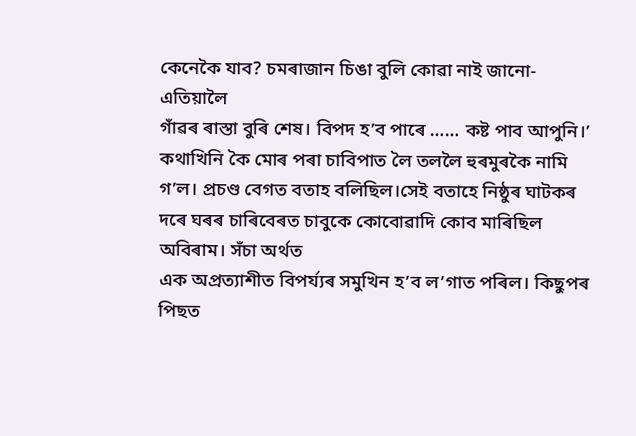কেনেকৈ যাব? চমৰাজান চিঙা বুলি কোৱা নাই জানো- এতিয়ালৈ
গাঁৱৰ ৰাস্তা বুৰি শেষ। বিপদ হ’ব পাৰে …… কষ্ট পাব আপুনি।’
কথাখিনি কৈ মোৰ পৰা চাবিপাত লৈ তললৈ হুৰমুৰকৈ নামি গ’ল। প্রচণ্ড বেগত বতাহ বলিছিল।সেই বতাহে নিষ্ঠুৰ ঘাটকৰ দৰে ঘৰৰ চাৰিবেৰত চাবুকে কোবোৱাদি কোব মাৰিছিল অবিৰাম। সঁচা অৰ্থত
এক অপ্রত্যাশীত বিপৰ্য্যৰ সমুখিন হ’ব ল’গাত পৰিল। কিছুপৰ পিছত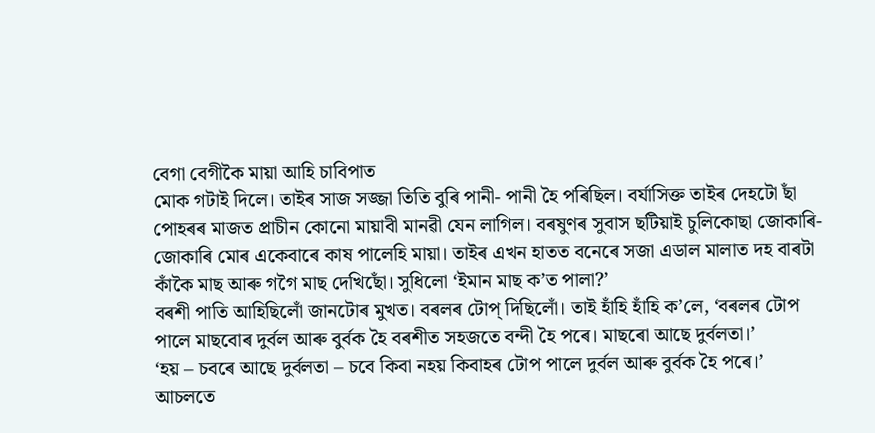বেগা বেগীকৈ মায়া আহি চাবিপাত
মোক গটাই দিলে। তাইৰ সাজ সজ্জা তিতি বুৰি পানী- পানী হৈ পৰিছিল। বৰ্যাসিক্ত তাইৰ দেহটো ছাঁ
পোহৰৰ মাজত প্রাচীন কোনো মায়াবী মানৱী যেন লাগিল। বৰষুণৰ সুবাস ছটিয়াই চুলিকোছা জোকাৰি-
জোকাৰি মোৰ একেবাৰে কাষ পালেহি মায়া। তাইৰ এখন হাতত বনেৰে সজা এডাল মালাত দহ বাৰটা
কাঁকৈ মাছ আৰু গগৈ মাছ দেখিছোঁ। সুধিলো ‘ইমান মাছ ক’ত পালা?’
বৰশী পাতি আহিছিলোঁ জানটোৰ মুখত। বৰলৰ টোপ্ দিছিলোঁ। তাই হাঁহি হাঁহি ক’লে, ‘বৰলৰ টোপ
পালে মাছবোৰ দুৰ্বল আৰু বুৰ্বক হৈ বৰশীত সহজতে বন্দী হৈ পৰে। মাছৰো আছে দুৰ্বলতা।’
‘হয় – চবৰে আছে দুর্বলতা – চবে কিবা নহয় কিবাহৰ টোপ পালে দুৰ্বল আৰু বুৰ্বক হৈ পৰে।’
আচলতে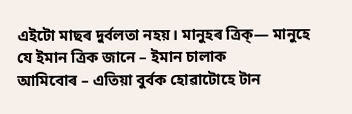এইটো মাছৰ দুৰ্বলতা নহয়। মানুহৰ ত্ৰিক্— মানুহে যে ইমান ত্রিক জানে – ইমান চালাক
আমিবোৰ – এতিয়া বুৰ্বক হোৱাটোহে টান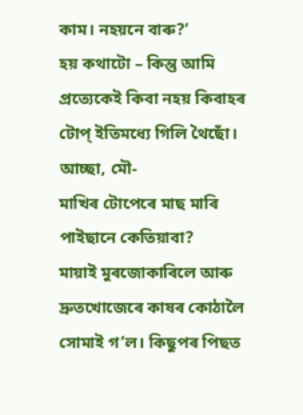কাম। নহয়নে বাৰু?’
হয় কথাটো – কিন্তু আমি প্রত্যেকেই কিবা নহয় কিবাহৰ টোপ্ ইতিমধ্যে গিলি থৈছোঁ। আচ্ছা, মৌ-
মাখিৰ টোপেৰে মাছ মাৰি পাইছানে কেতিয়াবা?
মায়াই মুৰজোকাৰিলে আৰু দ্রুতখোজেৰে কাষৰ কোঠালৈ সোমাই গ’ল। কিছুপৰ পিছত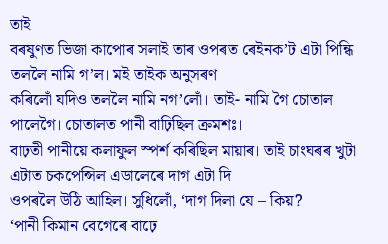তাই
বৰষুণত ভিজা কাপোৰ সলাই তাৰ ওপৰত ৰেইনক’ট এটা পিন্ধি তললৈ নামি গ’ল। মই তাইক অনুসৰণ
কৰিলোঁ যদিও তললৈ নামি নগ’লোঁ। তাই- নামি গৈ চোতাল পালেগৈ। চোতালত পানী বাঢ়িছিল ক্রমশঃ।
বাঢ়তী পানীয়ে কলাফুল স্পৰ্শ কৰিছিল মায়াৰ। তাই চাংঘৰৰ খুটা এটাত চকপেন্সিল এডালেৰে দাগ এটা দি
ওপৰলৈ উঠি আহিল। সুধিলোঁ, ‘দাগ দিলা যে – কিয়?
‘পানী কিমান বেগেৰে বাঢ়ে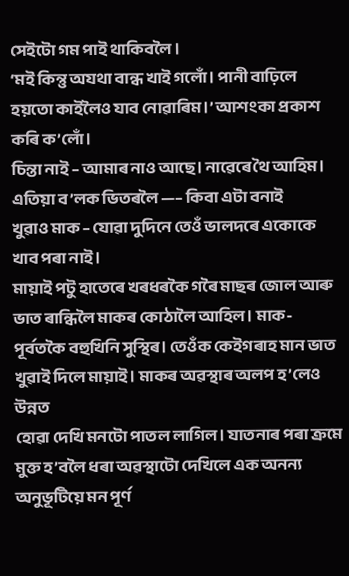সেইটো গম পাই থাকিবলৈ ।
‘মই কিন্তু অযথা বান্ধ খাই গলোঁ। পানী বাঢ়িলে হয়তো কাইলৈও যাব নোৱাৰিম।’ আশংকা প্রকাশ
কৰি ক’লোঁ।
চিন্তা নাই – আমাৰ নাও আছে। নাৱেৰে থৈ আহিম। এতিয়া ব’লক ভিতৰলৈ —– কিবা এটা বনাই
খুৱাও মাক – যোৱা দুদিনে তেওঁ ভালদৰে একোকে খাব পৰা নাই।
মায়াই পটু হাতেৰে খৰধৰকৈ গৰৈ মাছৰ জোল আৰু ভাত ৰান্ধিলৈ মাকৰ কোঠালৈ আহিল। মাক-
পূৰ্বতকৈ বহুখিনি সুস্থিৰ। তেওঁক কেইগৰাহ মান ভাত খুৱাই দিলে মায়াই। মাকৰ অৱস্থাৰ অলপ হ’লেও উন্নত
হোৱা দেখি মনটো পাতল লাগিল। যাতনাৰ পৰা ক্ৰমে মুক্ত হ’বলৈ ধৰা অৱস্থাটো দেখিলে এক অনন্য
অনুভূটিয়ে মন পূৰ্ণ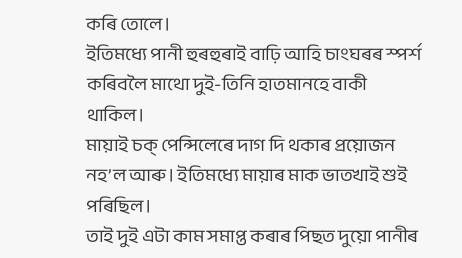কৰি তোলে।
ইতিমধ্যে পানী হুৰহুৰাই বাঢ়ি আহি চাংঘৰৰ স্পৰ্শ কৰিবলৈ মাথো দুই-তিনি হাতমানহে বাকী থাকিল।
মায়াই চক্ পেন্সিলেৰে দাগ দি থকাৰ প্ৰয়োজন নহ’ল আৰু। ইতিমধ্যে মায়াৰ মাক ভাতখাই শুই পৰিছিল।
তাই দুই এটা কাম সমাপ্ত কৰাৰ পিছত দুয়ো পানীৰ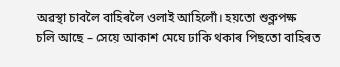অৱস্থা চাবলৈ বাহিৰলৈ ওলাই আহিলোঁ। হয়তো শুক্লপক্ষ
চলি আছে – সেয়ে আকাশ মেঘে ঢাকি থকাৰ পিছতো বাহিৰত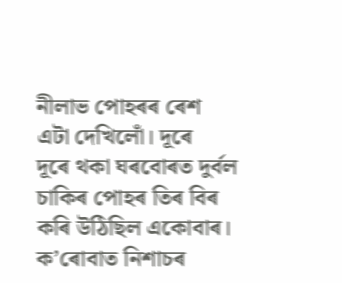নীলাভ পোহৰৰ ৰেশ এটা দেখিলোঁ। দূৰে
দূৰে থকা ঘৰবোৰত দুৰ্বল চাকিৰ পোহৰ তিৰ বিৰ কৰি উঠিছিল একোবাৰ। ক’ৰোবাত নিশাচৰ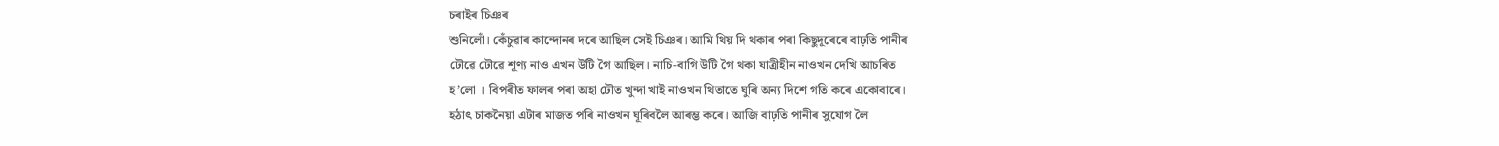চৰাইৰ চিঞৰ
শুনিলোঁ। কেঁচুৱাৰ কান্দোনৰ দৰে আছিল সেই চিঞৰ। আমি থিয় দি থকাৰ পৰা কিছুদূৰেৰে বাঢ়তি পানীৰ
ঢৌৱে ঢৌৱে শূণ্য নাও এখন উটি গৈ আছিল। নাচি-বাগি উটি গৈ থকা যাত্রীহীন নাওখন দেখি আচৰিত
হ’লো । বিপৰীত ফালৰ পৰা অহা ঢৌত খুন্দা খাই নাওখন থিতাতে ঘুৰি অন্য দিশে গতি কৰে একোবাৰে।
হঠাৎ চাকনৈয়া এটাৰ মাজত পৰি নাওখন ঘূৰিবলৈ আৰম্ভ কৰে। আজি বাঢ়তি পানীৰ সুযোগ লৈ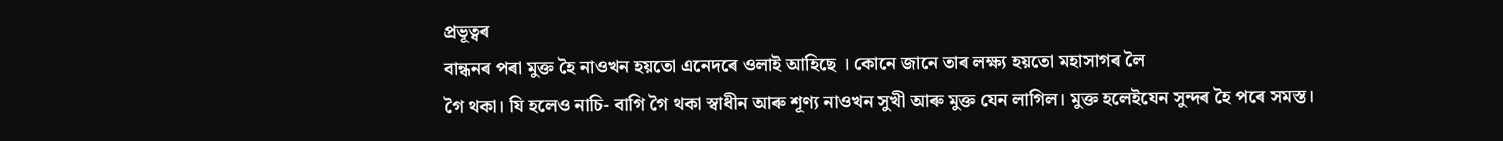প্ৰভূত্বৰ
বান্ধনৰ পৰা মুক্ত হৈ নাওখন হয়তো এনেদৰে ওলাই আহিছে । কোনে জানে তাৰ লক্ষ্য হয়তো মহাসাগৰ লৈ
গৈ থকা। যি হলেও নাচি- বাগি গৈ থকা স্বাধীন আৰু শূণ্য নাওখন সুখী আৰু মুক্ত যেন লাগিল। মুক্ত হলেইযেন সুন্দৰ হৈ পৰে সমস্ত।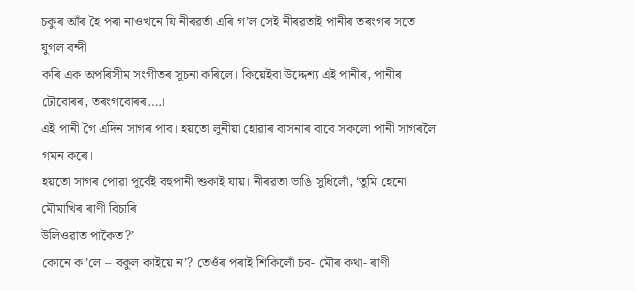চকুৰ আঁৰ হৈ পৰা নাওখনে যি নীৰৱৰ্তা এৰি গ’ল সেই নীৰৱতাই পানীৰ তৰংগৰ সতে যুগল বন্দী
কৰি এক অপৰিসীম সংগীতৰ সূচনা কৰিলে। কিয়েইবা উদ্দেশ্য এই পানীৰ, পানীৰ ঢৌবোৰৰ, তৰংগবোৰৰ….।
এই পানী গৈ এদিন সাগৰ পাব। হয়তো লুনীয়া হোৱাৰ বাসনাৰ বাবে সকলো পানী সাগৰলৈ গমন কৰে।
হয়তো সাগৰ পোৱা পূর্বেই বহুপানী শুকাই যায়। নীৰৱতা ভাঙি সুধিলোঁ, ‘তুমি হেনো মৌমাখিৰ ৰাণী বিচাৰি
উলিওৱাত পাকৈত?’
কোনে ক’লে – বকুল কাইয়ে ন’? তেওঁৰ পৰাই শিকিলোঁ চব- মৌৰ কথা- ৰাণী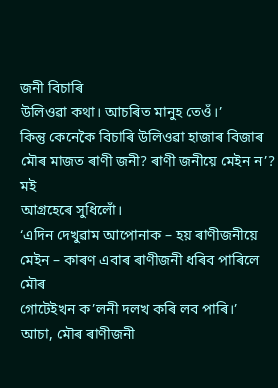জনী বিচাৰি
উলিওৱা কথা। আচৰিত মানুহ তেওঁ।’
কিন্তু কেনেকৈ বিচাৰি উলিওৱা হাজাৰ বিজাৰ মৌৰ মাজত ৰাণী জনী? ৰাণী জনীয়ে মেইন ন’? মই
আগ্ৰহেৰে সুধিলোঁ।
‘এদিন দেখুৱাম আপোনাক – হয় ৰাণীজনীয়ে মেইন – কাৰণ এবাৰ ৰাণীজনী ধৰিব পাৰিলে মৌৰ
গোটেইখন ক’লনী দলখ কৰি লব পাৰি।’
আচা, মৌৰ ৰাণীজনী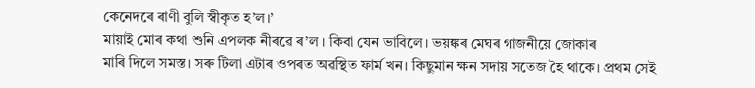কেনেদৰে ৰাণী বুলি স্বীকৃত হ’ল।’
মায়াই মোৰ কথা শুনি এপলক নীৰৱে ৰ’ল । কিবা যেন ভাবিলে। ভয়ঙ্কৰ মেঘৰ গাজনীয়ে জোকাৰ
মাৰি দিলে সমস্ত। সৰু টিলা এটাৰ ওপৰত অৱস্থিত ফার্ম খন। কিছুমান ক্ষন সদায় সতেজ হৈ থাকে। প্রথম সেই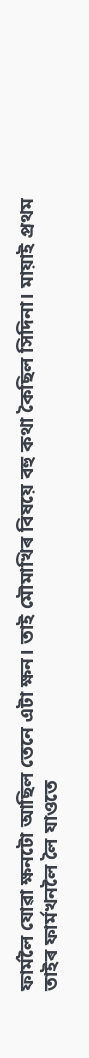ফাৰ্মলৈ যোৱা ক্ষনটো আছিল তেনে এটা ক্ষন। তাই মৌমাখিৰ বিষয়ে বহু কথা কৈছিল সিদিনা। মায়াই প্রথম
তাইৰ ফাৰ্মখনলৈ লৈ যাওতে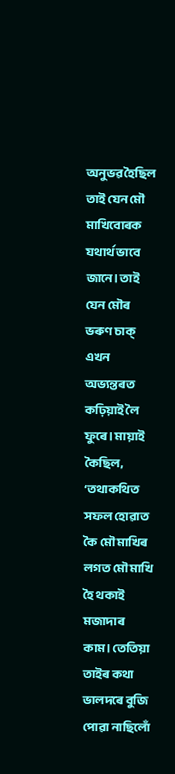অনুভৱ হৈছিল তাই যেন মৌ মাখিবোৰক যথার্থ ভাবে জানে। তাই যেন মৌৰ
ভৰুণ চাক্ এখন অভ্যন্তৰত কঢ়িয়াই লৈ ফুৰে। মায়াই কৈছিল, ‘তথাকথিত সফল হোৱাত কৈ মৌ মাখিৰ
লগত মৌ মাখি হৈ থকাই মজাদাৰ কাম। তেতিয়া তাইৰ কথা ভালদৰে বুজি পোৱা নাছিলোঁ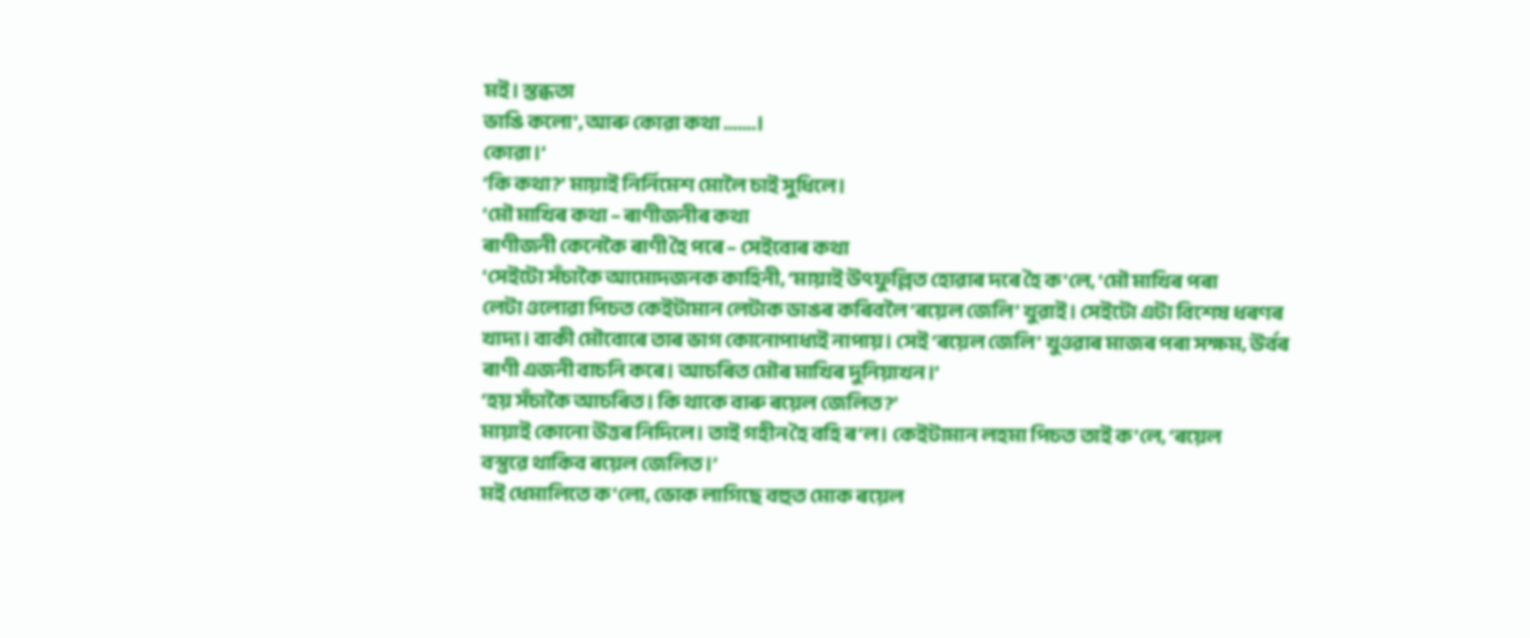মই। স্তব্ধতা
ভাঙি কলো’, আৰু কোৱা কথা …….।
কোৱা।’
‘কি কথা?’ মায়াই নির্নিমেশ মোলৈ চাই সুধিলে।
‘মৌ মাখিৰ কথা – ৰাণীজনীৰ কথা
ৰাণীজনী কেনেকৈ ৰাণী হৈ পৰে – সেইবোৰ কথা
‘সেইটো সঁচাকৈ আমোদজনক কাহিনী, ‘মায়াই উৎফুল্লিত হোৱাৰ দৰে হৈ ক’লে, ‘মৌ মাখিৰ পৰা
লেটা ওলোৱা পিচত কেইটামান লেটাক ডাঙৰ কৰিবলৈ ‘ৰয়েল জেলি’ খুৱাই। সেইটো এটা বিশেষ ধৰণৰ
খাদ্য। বাকী মৌবোৰে তাৰ ভাগ কোনোপাধ্যই নাপায়। সেই ‘ৰয়েল জেলি’ খুওৱাৰ মাজৰ পৰা সক্ষম, উৰ্বৰ
ৰাণী এজনী বাচনি কৰে। আচৰিত মৌৰ মাখিৰ দুনিয়াখন।’
‘হয় সঁচাকৈ আচৰিত। কি থাকে বাৰু ৰয়েল জেলিত?’
মায়াই কোনো উত্তৰ নিদিলে। তাই গহীন হৈ বহি ৰ’ল। কেইটামান লহমা পিচত তাই ক’লে, ‘ৰয়েল
বস্তুৱে থাকিব ৰয়েল জেলিত।’
মই ধেমালিতে ক’লো, ভোক লাগিছে বহুত মোক ৰয়েল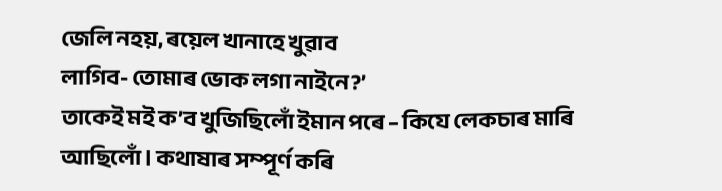জেলি নহয়, ৰয়েল খানাহে খুৱাব
লাগিব- তোমাৰ ভোক লগা নাইনে?’
তাকেই মই ক’ব খুজিছিলোঁ ইমান পৰে – কিযে লেকচাৰ মাৰি আছিলোঁ। কথাষাৰ সম্পূৰ্ণ কৰি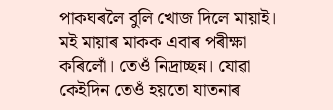পাকঘৰলৈ বুলি খোজ দিলে মায়াই।
মই মায়াৰ মাকক এবাৰ পৰীক্ষা কৰিলোঁ। তেওঁ নিদ্রাচ্ছন্ন। যোৱা কেইদিন তেওঁ হয়তো যাতনাৰ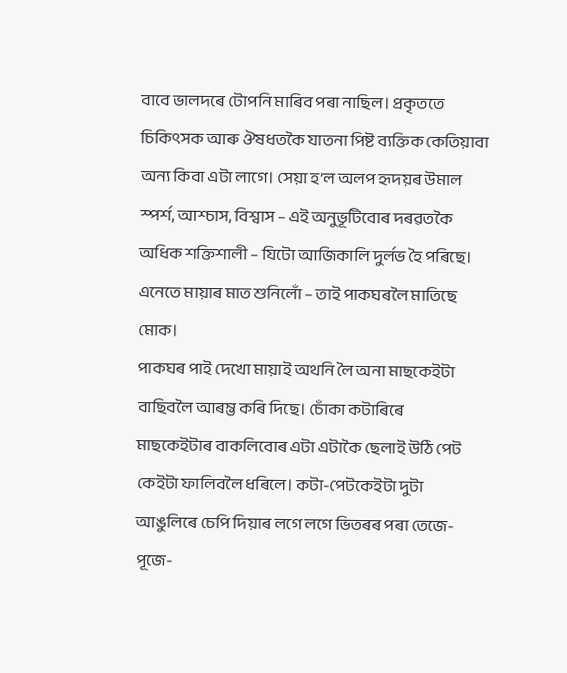বাবে ভালদৰে টোপনি মাৰিব পৰা নাছিল। প্ৰকৃততে চিকিৎসক আৰু ঔষধতকৈ যাতনা পিষ্ট ব্যক্তিক কেতিয়াবা
অন্য কিবা এটা লাগে। সেয়া হ’ল অলপ হৃদয়ৰ উমাল স্পর্শ, আশ্চাস, বিশ্বাস – এই অনুভূটিবোৰ দৰৱতকৈ
অধিক শক্তিশালী – যিটো আজিকালি দুর্লভ হৈ পৰিছে। এনেতে মায়াৰ মাত শুনিলোঁ – তাই পাকঘৰলৈ মাতিছে মোক।
পাকঘৰ পাই দেখো মায়াই অথনি লৈ অনা মাছকেইটা বাছিবলৈ আৰম্ভ কৰি দিছে। চোঁকা কটাৰিৰে
মাছকেইটাৰ বাকলিবোৰ এটা এটাকৈ ছেলাই উঠি পেট কেইটা ফালিবলৈ ধৰিলে। কটা-পেটকেইটা দুটা
আঙুলিৰে চেপি দিয়াৰ লগে লগে ভিতৰৰ পৰা তেজে-পূজে-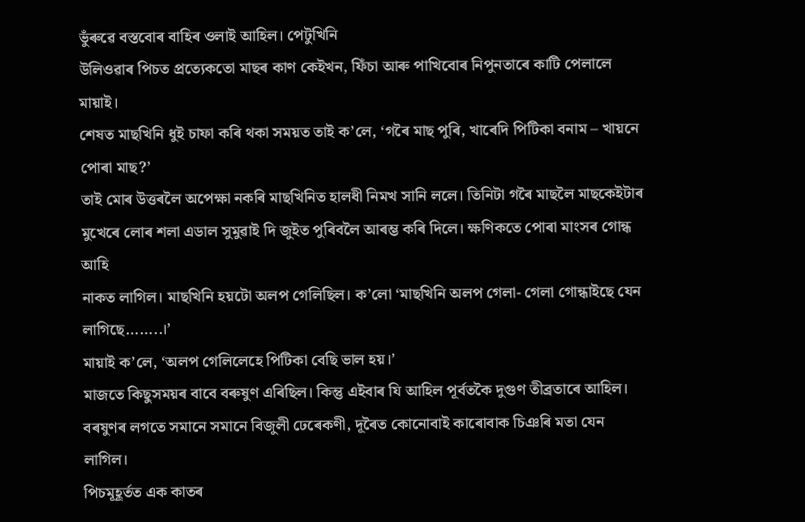ভুঁৰুৱে বস্তবোৰ বাহিৰ ওলাই আহিল। পেটুখিনি
উলিওৱাৰ পিচত প্রত্যেকতো মাছৰ কাণ কেইখন, ফিঁচা আৰু পাখিবোৰ নিপুনতাৰে কাটি পেলালে মায়াই।
শেষত মাছখিনি ধুই চাফা কৰি থকা সময়ত তাই ক’লে, ‘গৰৈ মাছ পুৰি, খাৰেদি পিটিকা বনাম – খায়নে
পোৰা মাছ?’
তাই মোৰ উত্তৰলৈ অপেক্ষা নকৰি মাছখিনিত হালধী নিমখ সানি ললে। তিনিটা গৰৈ মাছলৈ মাছকেইটাৰ
মুখেৰে লোৰ শলা এডাল সুমুৱাই দি জুইত পুৰিবলৈ আৰম্ভ কৰি দিলে। ক্ষণিকতে পোৰা মাংসৰ গোন্ধ আহি
নাকত লাগিল। মাছখিনি হয়টো অলপ গেলিছিল। ক’লো ‘মাছখিনি অলপ গেলা- গেলা গোন্ধাইছে যেন
লাগিছে……..।’
মায়াই ক’লে, ‘অলপ গেলিলেহে পিটিকা বেছি ভাল হয়।’
মাজতে কিছুসময়ৰ বাবে বৰুষুণ এৰিছিল। কিন্তু এইবাৰ যি আহিল পূৰ্বতকৈ দুগুণ তীব্ৰতাৰে আহিল।
বৰষুণৰ লগতে সমানে সমানে বিজুলী ঢেৰেকণী, দূৰৈত কোনোবাই কাৰোবাক চিঞৰি মতা যেন লাগিল।
পিচমূহূৰ্তত এক কাতৰ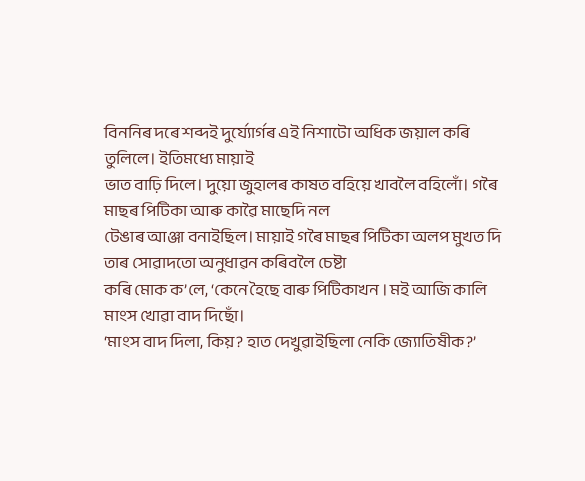বিননিৰ দৰে শব্দই দুৰ্য্যোৰ্গৰ এই নিশাটো অধিক জয়াল কৰি তুলিলে। ইতিমধ্যে মায়াই
ভাত বাঢ়ি দিলে। দুয়ো জুহালৰ কাষত বহিয়ে খাবলৈ বহিলোঁ। গৰৈ মাছৰ পিটিকা আৰু কাৱৈ মাছেদি নল
টেঙাৰ আঞ্জা বনাইছিল। মায়াই গৰৈ মাছৰ পিটিকা অলপ মুখত দি তাৰ সোৱাদতো অনুধাৱন কৰিবলৈ চেষ্টা
কৰি মোক ক’লে, ‘কেনে হৈছে বাৰু পিটিকাখন । মই আজি কালি মাংস খোৱা বাদ দিছোঁ।
‘মাংস বাদ দিলা, কিয়? হাত দেখুৱাইছিলা নেকি জ্যোতিষীক?’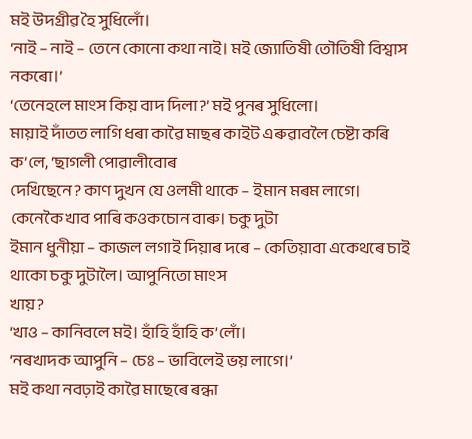মই উদগ্ৰীৱ হৈ সুধিলোঁ।
‘নাই – নাই – তেনে কোনো কথা নাই। মই জ্যোতিষী তৌতিষী বিশ্বাস নকৰো।’
‘তেনেহলে মাংস কিয় বাদ দিলা?’ মই পুনৰ সুধিলো।
মায়াই দাঁতত লাগি ধৰা কাৱৈ মাছৰ কাইট এৰুৱাবলৈ চেষ্টা কৰি ক’লে, ‘ছাগলী পোৱালীবোৰ
দেখিছেনে ? কাণ দুখন যে ওলমী থাকে – ইমান মৰম লাগে। কেনেকৈ খাব পাৰি কওকচোন বাৰু। চকু দুটা
ইমান ধুনীয়া – কাজল লগাই দিয়াৰ দৰে – কেতিয়াবা একেথৰে চাই থাকো চকু দুটালৈ। আপুনিতো মাংস
খায়?
‘খাও – কানিবলে মই। হাঁহি হাঁহি ক’লোঁ।
‘নৰখাদক আপুনি – চেঃ – ভাবিলেই ভয় লাগে।’
মই কথা নবঢ়াই কাৱৈ মাছেৰে ৰন্ধা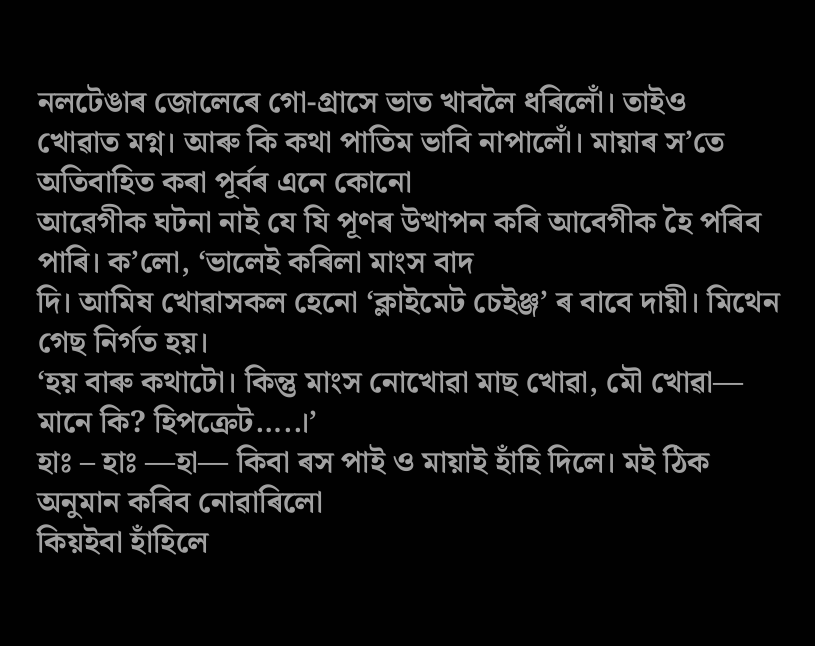নলটেঙাৰ জোলেৰে গো-গ্রাসে ভাত খাবলৈ ধৰিলোঁ। তাইও
খোৱাত মগ্ন। আৰু কি কথা পাতিম ভাবি নাপালোঁ। মায়াৰ স’তে অতিবাহিত কৰা পূৰ্বৰ এনে কোনো
আৱেগীক ঘটনা নাই যে যি পূণৰ উত্থাপন কৰি আবেগীক হৈ পৰিব পাৰি। ক’লো, ‘ভালেই কৰিলা মাংস বাদ
দি। আমিষ খোৱাসকল হেনো ‘ক্লাইমেট চেইঞ্জ’ ৰ বাবে দায়ী। মিথেন গেছ নির্গত হয়।
‘হয় বাৰু কথাটো। কিন্তু মাংস নোখোৱা মাছ খোৱা, মৌ খোৱা— মানে কি? হিপক্রেট…..।’
হাঃ – হাঃ —হা— কিবা ৰস পাই ও মায়াই হাঁহি দিলে। মই ঠিক অনুমান কৰিব নোৱাৰিলো
কিয়ইবা হাঁহিলে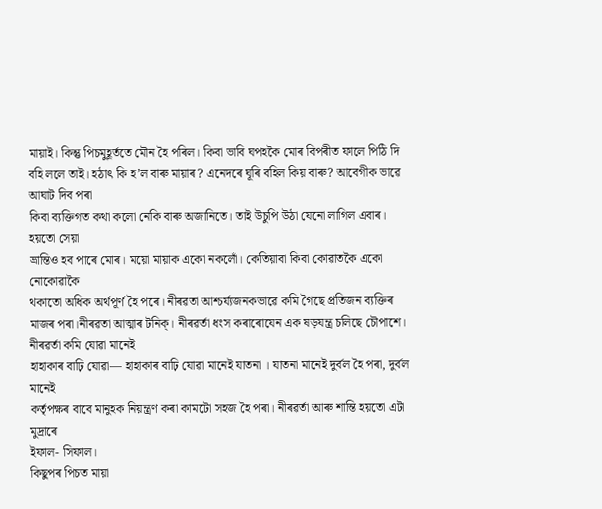মায়াই। কিন্তু পিচমুহূর্ততে মৌন হৈ পৰিল। কিবা ভাবি ঘপহকৈ মোৰ বিপৰীত ফালে পিঠি দি
বহি ললে তাই। হঠাৎ কি হ’ল বাৰু মায়াৰ? এনেদৰে ঘূৰি বহিল কিয় বাৰু? আবেগীক ভাৱে আঘাট দিব পৰা
কিবা ব্যক্তিগত কথা কলো নেকি বাৰু অজানিতে। তাই উচুপি উঠা যেনো লাগিল এবাৰ। হয়তো সেয়া
ভ্রান্তিও হব পাৰে মোৰ। ময়ো মায়াক একো নকলোঁ। কেতিয়াবা কিবা কোৱাতকৈ একো নোকোৱাকৈ
থকাতো অধিক অর্থপূৰ্ণ হৈ পৰে। নীৰৱতা আশ্চৰ্য্যজনকভাৱে কমি গৈছে প্ৰতিজন ব্যক্তিৰ মাজৰ পৰা।নীৰৱতা আত্মাৰ টনিক্। নীৰৱৰ্তা ধংস কৰাৰোযেন এক ষড়যন্ত্র চলিছে চৌপাশে। নীৰৱৰ্তা কমি যোৱা মানেই
হাহাকাৰ বাঢ়ি যোৱা— হাহাকাৰ বাঢ়ি যোৱা মানেই যাতনা । যাতনা মানেই দুৰ্বল হৈ পৰা, দুৰ্বল মানেই
কৰ্তৃপক্ষৰ বাবে মানুহক নিয়ন্ত্ৰণ কৰা কামটো সহজ হৈ পৰা। নীৰৱৰ্তা আৰু শান্তি হয়তো এটা মুদ্ৰাৰে
ইফাল- সিফাল।
কিছুপৰ পিচত মায়া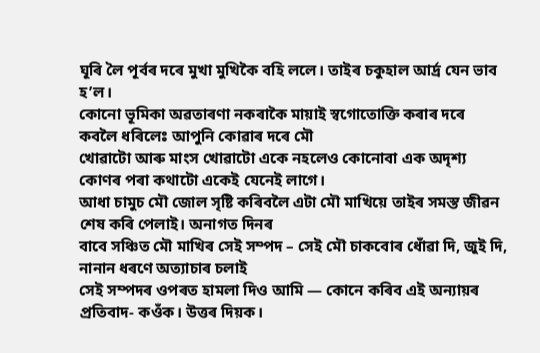ঘূৰি লৈ পূৰ্বৰ দৰে মুখা মুখিকৈ বহি ললে। তাইৰ চকুহাল আর্দ্র যেন ভাব হ’ল।
কোনো ভূমিকা অৱতাৰণা নকৰাকৈ মায়াই স্বগোতোক্তি কৰাৰ দৰে কবলৈ ধৰিলেঃ আপুনি কোৱাৰ দৰে মৌ
খোৱাটো আৰু মাংস খোৱাটো একে নহলেও কোনোবা এক অদৃশ্য কোণৰ পৰা কথাটো একেই যেনেই লাগে।
আধা চামুচ মৌ জোল সৃষ্টি কৰিবলৈ এটা মৌ মাখিয়ে তাইৰ সমস্ত জীৱন শেষ কৰি পেলাই। অনাগত দিনৰ
বাবে সঞ্চিত মৌ মাখিৰ সেই সম্পদ – সেই মৌ চাকবোৰ ধোঁৱা দি, জুই দি, নানান ধৰণে অত্যাচাৰ চলাই
সেই সম্পদৰ ওপৰত হামলা দিও আমি — কোনে কৰিব এই অন্যায়ৰ প্ৰতিবাদ- কওঁক। উত্তৰ দিয়ক।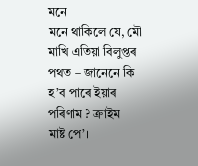মনে
মনে থাকিলে যে, মৌ মাখি এতিয়া বিলুপ্তৰ পথত – জানেনে কি হ’ব পাৰে ইয়াৰ পৰিণাম ? ক্রাইম
মাষ্ট পে’।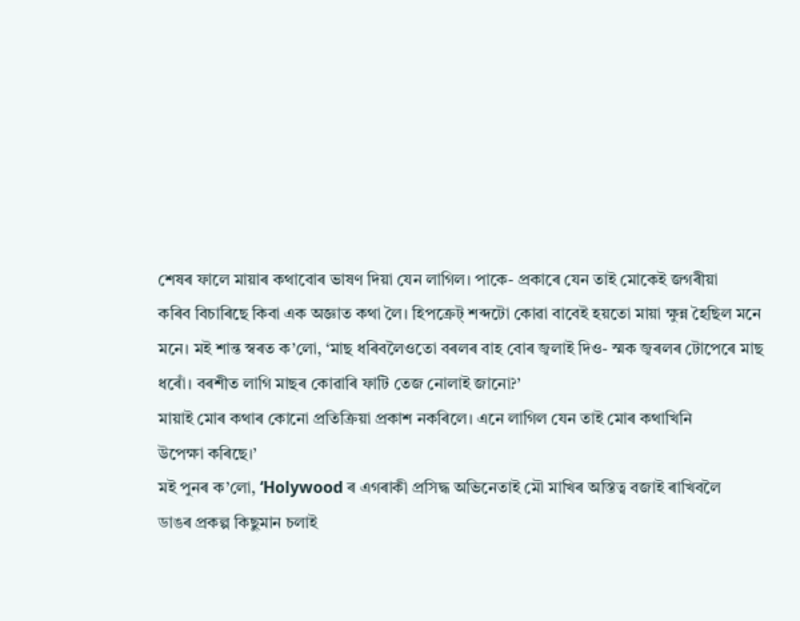শেষৰ ফালে মায়াৰ কথাবোৰ ভাষণ দিয়া যেন লাগিল। পাকে- প্ৰকাৰে যেন তাই মোকেই জগৰীয়া
কৰিব বিচাৰিছে কিবা এক অজ্ঞাত কথা লৈ। হিপক্ৰেট্ শব্দটো কোৱা বাবেই হয়তো মায়া ক্ষুন্ন হৈছিল মনে
মনে। মই শান্ত স্বৰত ক’লো, ‘মাছ ধৰিবলৈওতো বৰলৰ বাহ বোৰ জ্বলাই দিও- স্মক জ্বৰলৰ টোপেৰে মাছ
ধৰোঁ। বৰশীত লাগি মাছৰ কোৱাৰি ফাটি তেজ নোলাই জানো?’
মায়াই মোৰ কথাৰ কোনো প্রতিক্রিয়া প্রকাশ নকৰিলে। এনে লাগিল যেন তাই মোৰ কথাখিনি
উপেক্ষা কৰিছে।’
মই পুনৰ ক’লো, ‘Holywood ৰ এগৰাকী প্রসিদ্ধ অভিনেতাই মৌ মাখিৰ অস্তিত্ব বজাই ৰাখিবলৈ
ডাঙৰ প্ৰকল্প কিছুমান চলাই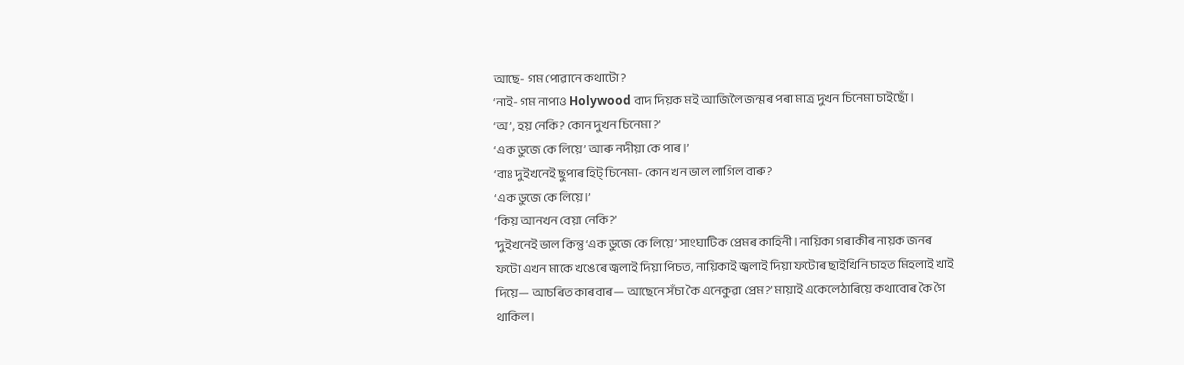আছে- গম পোৱানে কথাটো?
‘নাই- গম নাপাও Holywood বাদ দিয়ক মই আজিলৈ জন্মৰ পৰা মাত্ৰ দুখন চিনেমা চাইছোঁ।
‘অ’, হয় নেকি? কোন দুখন চিনেমা?’
‘এক ডুজে কে লিয়ে’ আৰু নদীয়া কে পাৰ।’
‘বাঃ দুইখনেই ছুপাৰ হিট্ চিনেমা- কোন খন ভাল লাগিল বাৰু?
‘এক ডুজে কে লিয়ে।’
‘কিয় আনখন বেয়া নেকি?’
‘দুইখনেই ভাল কিন্তু ‘এক ডুজে কে লিয়ে’ সাংঘাটিক প্ৰেমৰ কাহিনী। নায়িকা গৰাকীৰ নায়ক জনৰ
ফটো এখন মাকে খঙেৰে জ্বলাই দিয়া পিচত, নায়িকাই জ্বলাই দিয়া ফটোৰ ছাইখিনি চাহত মিহলাই খাই
দিয়ে— আচৰিত কাৰবাৰ— আছেনে সঁচা কৈ এনেকুৱা প্রেম?’ মায়াই একেলেঠাৰিয়ে কথাবোৰ কৈ গৈ
থাকিল।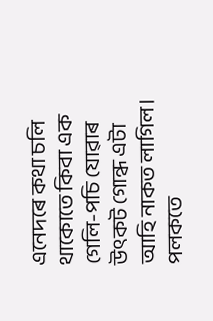এনেদৰে কথা চলি থাকোতে কিবা এক গেলি-পচি যোৱাৰ উৎকট গোন্ধ এটা আহি নাকত লাগিল।
পলকতে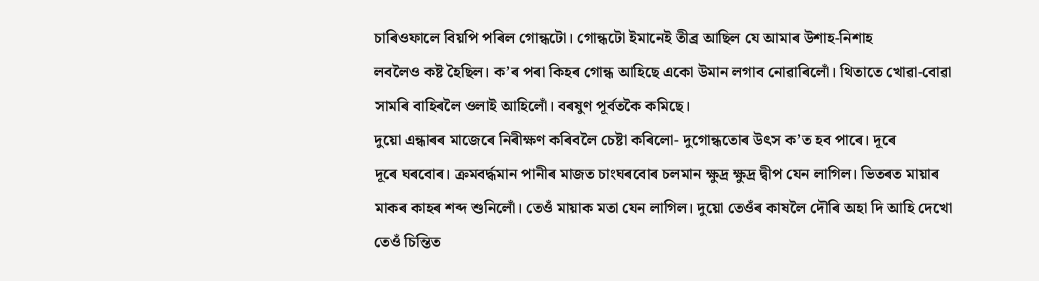চাৰিওফালে বিয়পি পৰিল গোন্ধটো। গোন্ধটো ইমানেই তীব্র আছিল যে আমাৰ উশাহ-নিশাহ
লবলৈও কষ্ট হৈছিল। ক’ৰ পৰা কিহৰ গোন্ধ আহিছে একো উমান লগাব নোৱাৰিলোঁ। থিতাতে খোৱা-বোৱা
সামৰি বাহিৰলৈ ওলাই আহিলোঁ। বৰষুণ পূৰ্বতকৈ কমিছে।
দুয়ো এন্ধাৰৰ মাজেৰে নিৰীক্ষণ কৰিবলৈ চেষ্টা কৰিলো- দুগোন্ধতোৰ উৎস ক’ত হব পাৰে। দূৰে
দূৰে ঘৰবোৰ। ক্ৰমবৰ্দ্ধমান পানীৰ মাজত চাংঘৰবোৰ চলমান ক্ষুদ্র ক্ষুদ্র দ্বীপ যেন লাগিল। ভিতৰত মায়াৰ
মাকৰ কাহৰ শব্দ শুনিলোঁ। তেওঁ মায়াক মতা যেন লাগিল। দুয়ো তেওঁৰ কাষলৈ দৌৰি অহা দি আহি দেখো
তেওঁ চিন্তিত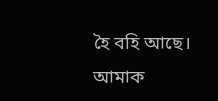হৈ বহি আছে। আমাক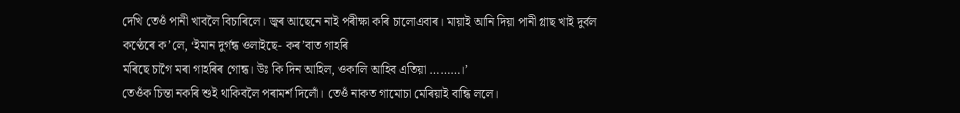দেখি তেওঁ পানী খাবলৈ বিচাৰিলে। জ্বৰ আছেনে নাই পৰীক্ষা কৰি চালোএবাৰ। মায়াই আনি দিয়া পানী গ্লাছ খাই দুর্বল কণ্ঠেৰে ক’লে, ‘ইমান দুৰ্গন্ধ ওলাইছে- কৰ’বাত গাহৰি
মৰিছে চাগৈ মৰা গাহৰিৰ গোন্ধ। উঃ কি দিন আহিল, ওকালি আহিব এতিয়া ………।’
তেওঁক চিন্তা নকৰি শুই থাকিবলৈ পৰামৰ্শ দিলোঁ। তেওঁ নাকত গামোচা মেৰিয়াই বান্ধি ললে।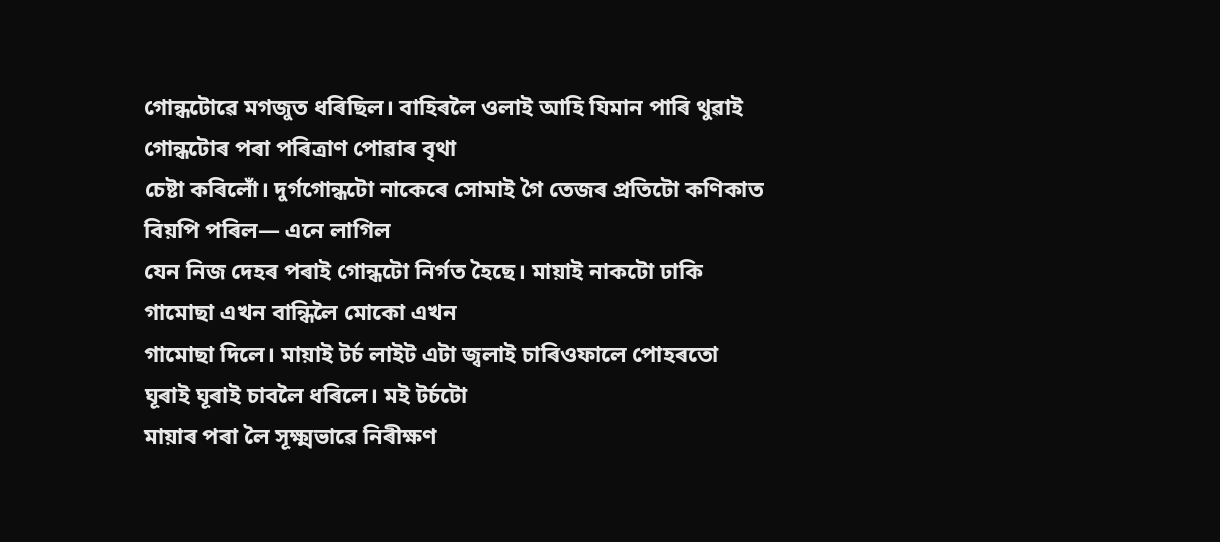গোন্ধটোৱে মগজুত ধৰিছিল। বাহিৰলৈ ওলাই আহি যিমান পাৰি থুৱাই গোন্ধটোৰ পৰা পৰিত্ৰাণ পোৱাৰ বৃথা
চেষ্টা কৰিলোঁ। দুৰ্গগোন্ধটো নাকেৰে সোমাই গৈ তেজৰ প্ৰতিটো কণিকাত বিয়পি পৰিল— এনে লাগিল
যেন নিজ দেহৰ পৰাই গোন্ধটো নিৰ্গত হৈছে। মায়াই নাকটো ঢাকি গামোছা এখন বান্ধিলৈ মোকো এখন
গামোছা দিলে। মায়াই টর্চ লাইট এটা জ্বলাই চাৰিওফালে পোহৰতো ঘূৰাই ঘূৰাই চাবলৈ ধৰিলে। মই টৰ্চটো
মায়াৰ পৰা লৈ সূক্ষ্মভাৱে নিৰীক্ষণ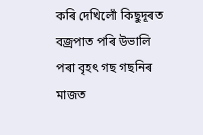কৰি দেখিলোঁ কিছুদূৰত বজ্রপাত পৰি উভালি পৰা বৃহৎ গছ গছনিৰ মাজত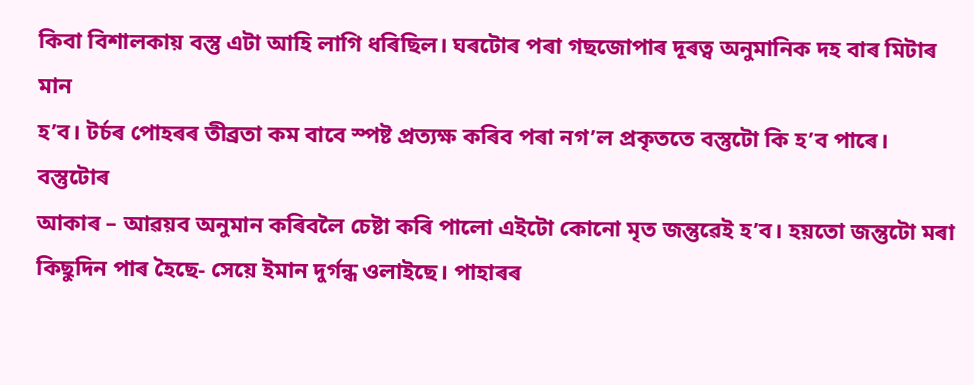কিবা বিশালকায় বস্তু এটা আহি লাগি ধৰিছিল। ঘৰটোৰ পৰা গছজোপাৰ দূৰত্ব অনুমানিক দহ বাৰ মিটাৰ মান
হ’ব। টৰ্চৰ পোহৰৰ তীব্রতা কম বাবে স্পষ্ট প্রত্যক্ষ কৰিব পৰা নগ’ল প্ৰকৃততে বস্তুটো কি হ’ব পাৰে। বস্তুটোৰ
আকাৰ – আৱয়ব অনুমান কৰিবলৈ চেষ্টা কৰি পালো এইটো কোনো মৃত জন্তুৱেই হ’ব। হয়তো জন্তুটো মৰা
কিছুদিন পাৰ হৈছে- সেয়ে ইমান দুর্গন্ধ ওলাইছে। পাহাৰৰ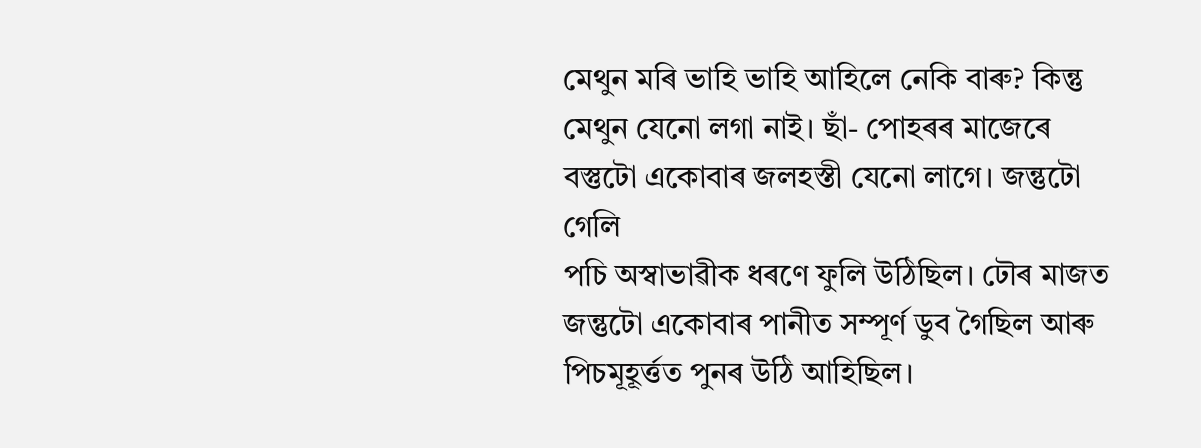মেথুন মৰি ভাহি ভাহি আহিলে নেকি বাৰু? কিন্তু
মেথুন যেনো লগা নাই। ছাঁ- পোহৰৰ মাজেৰে বস্তুটো একোবাৰ জলহস্তী যেনো লাগে। জন্তুটো গেলি
পচি অস্বাভাৱীক ধৰণে ফুলি উঠিছিল। ঢৌৰ মাজত জন্তুটো একোবাৰ পানীত সম্পূৰ্ণ ডুব গৈছিল আৰু
পিচমূহূৰ্ত্তত পুনৰ উঠি আহিছিল।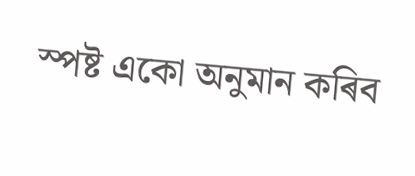স্পষ্ট একো অনুমান কৰিব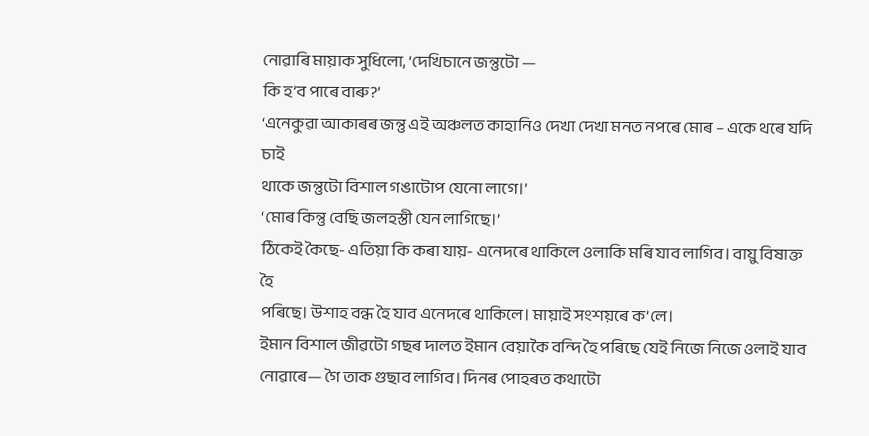নোৱাৰি মায়াক সুধিলো, ‘দেখিচানে জন্তুটো —
কি হ’ব পাৰে বাৰু?’
‘এনেকুৱা আকাৰৰ জন্তু এই অঞ্চলত কাহানিও দেখা দেখা মনত নপৰে মোৰ – একে থৰে যদি চাই
থাকে জন্তুটো বিশাল গঙাটোপ যেনো লাগে।’
‘মোৰ কিন্তু বেছি জলহস্তী যেন লাগিছে।’
ঠিকেই কৈছে- এতিয়া কি কৰা যায়- এনেদৰে থাকিলে ওলাকি মৰি যাব লাগিব। বায়ু বিষাক্ত হৈ
পৰিছে। উশাহ বন্ধ হৈ যাব এনেদৰে থাকিলে। মায়াই সংশয়ৰে ক’লে।
ইমান বিশাল জীৱটো গছৰ দালত ইমান বেয়াকৈ বন্দি হৈ পৰিছে যেই নিজে নিজে ওলাই যাব
নোৱাৰে— গৈ তাক গুছাব লাগিব। দিনৰ পোহৰত কথাটো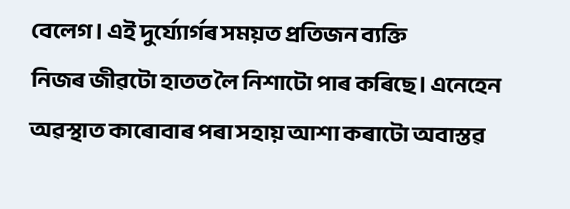বেলেগ। এই দুৰ্য্যোৰ্গৰ সময়ত প্রতিজন ব্যক্তি
নিজৰ জীৱটো হাতত লৈ নিশাটো পাৰ কৰিছে। এনেহেন অৱস্থাত কাৰোবাৰ পৰা সহায় আশা কৰাটো অবাস্তৱ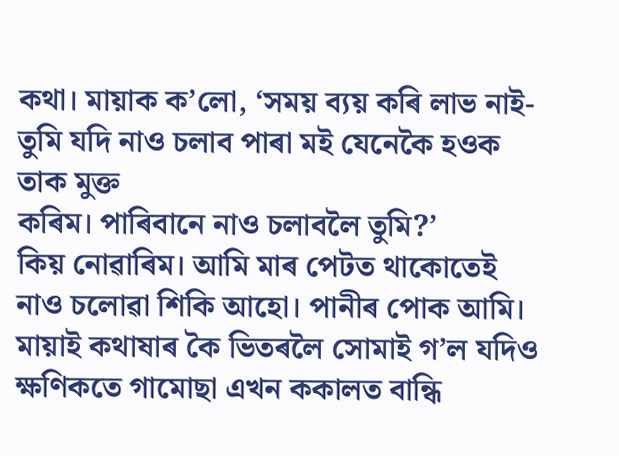কথা। মায়াক ক’লো, ‘সময় ব্যয় কৰি লাভ নাই- তুমি যদি নাও চলাব পাৰা মই যেনেকৈ হওক তাক মুক্ত
কৰিম। পাৰিবানে নাও চলাবলৈ তুমি?’
কিয় নোৱাৰিম। আমি মাৰ পেটত থাকোতেই নাও চলোৱা শিকি আহো। পানীৰ পোক আমি।
মায়াই কথাষাৰ কৈ ভিতৰলৈ সোমাই গ’ল যদিও ক্ষণিকতে গামোছা এখন ককালত বান্ধি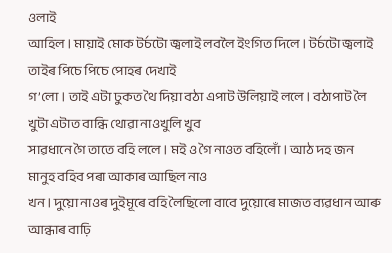ওলাই
আহিল। মায়াই মোক টর্চটো জ্বলাই লবলৈ ইংগিত দিলে। টর্চটো জ্বলাই তাইৰ পিচে পিচে পোহৰ দেখাই
গ’লো। তাই এটা ঢুকত থৈ দিয়া বঠা এপাট উলিয়াই ললে। বঠাপাট লৈ খুটা এটাত বান্ধি থোৱা নাওখুলি খুব
সাৱধানে গৈ তাতে বহি ললে। মই ও গৈ নাওত বহিলোঁ। আঠ দহ জন মানুহ বহিব পৰা আকাৰ আছিল নাও
খন। দুয়ো নাওৰ দুইমূৰে বহি লৈছিলো বাবে দুয়োৰে মাজত ব্যৱধান আৰু আন্ধাৰ বাঢ়ি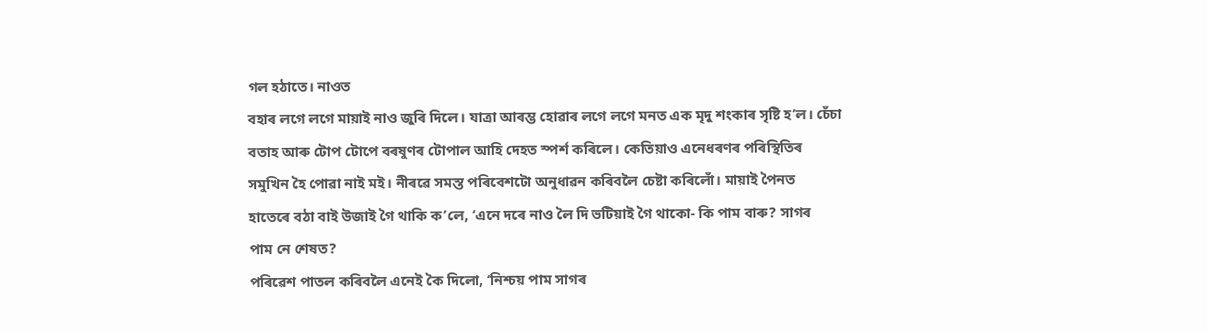গল হঠাতে। নাওত
বহাৰ লগে লগে মায়াই নাও জুৰি দিলে। যাত্ৰা আৰম্ভ হোৱাৰ লগে লগে মনত এক মৃদু শংকাৰ সৃষ্টি হ’ল। চেঁচা
বতাহ আৰু টোপ টোপে বৰষুণৰ টোপাল আহি দেহত স্পৰ্শ কৰিলে। কেতিয়াও এনেধৰণৰ পৰিস্থিতিৰ
সমুখিন হৈ পোৱা নাই মই। নীৰৱে সমস্ত পৰিবেশটো অনুধাৱন কৰিবলৈ চেষ্টা কৰিলোঁ। মায়াই পৈনত
হাতেৰে বঠা বাই উজাই গৈ থাকি ক’লে, ‘এনে দৰে নাও লৈ দি ভটিয়াই গৈ থাকো- কি পাম বাৰু? সাগৰ
পাম নে শেষত?
পৰিৱেশ পাতল কৰিবলৈ এনেই কৈ দিলো, ‘নিশ্চয় পাম সাগৰ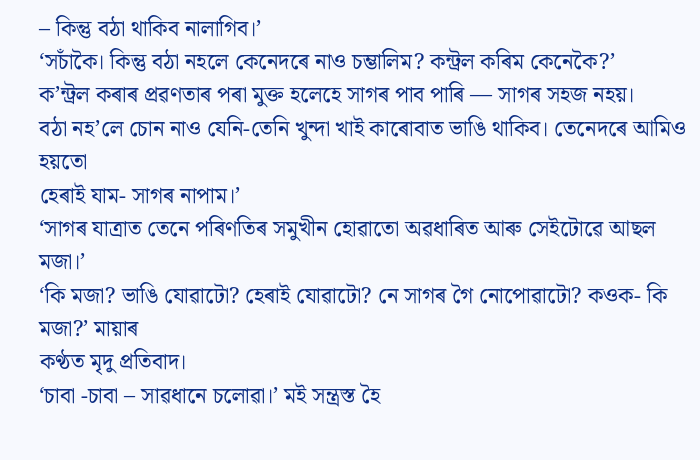– কিন্তু বঠা থাকিব নালাগিব।’
‘সচাঁকৈ। কিন্তু বঠা নহলে কেনেদৰে নাও চম্ভালিম? কন্ট্রল কৰিম কেনেকৈ?’
ক’ন্ট্রল কৰাৰ প্ৰৱণতাৰ পৰা মুক্ত হলেহে সাগৰ পাব পাৰি — সাগৰ সহজ নহয়।
বঠা নহ’লে চোন নাও যেনি-তেনি খুন্দা খাই কাৰোবাত ভাঙি থাকিব। তেনেদৰে আমিও হয়তো
হেৰাই যাম- সাগৰ নাপাম।’
‘সাগৰ যাত্ৰাত তেনে পৰিণতিৰ সমুখীন হোৱাতো অৱধাৰিত আৰু সেইটোৱে আছল মজা।’
‘কি মজা? ভাঙি যোৱাটো? হেৰাই যোৱাটো? নে সাগৰ গৈ নোপোৱাটো? কওক- কি মজা?’ মায়াৰ
কণ্ঠত মৃদু প্রতিবাদ।
‘চাবা -চাবা – সাৱধানে চলোৱা।’ মই সন্ত্রস্ত হৈ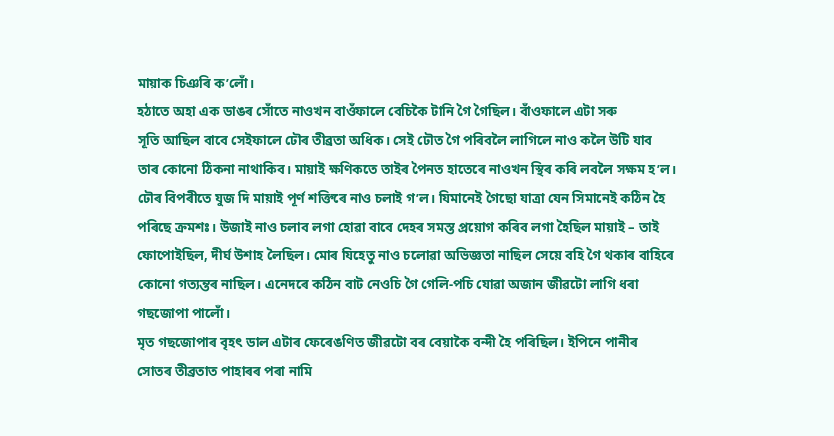মায়াক চিঞৰি ক’লোঁ।
হঠাতে অহা এক ডাঙৰ সোঁতে নাওখন বাওঁফালে বেচিকৈ টানি গৈ গৈছিল। বাঁওফালে এটা সৰু
সূতি আছিল বাবে সেইফালে ঢৌৰ তীব্রতা অধিক। সেই ঢৌত গৈ পৰিবলৈ লাগিলে নাও কলৈ উটি যাব
তাৰ কোনো ঠিকনা নাথাকিব। মায়াই ক্ষণিকতে তাইৰ পৈনত হাতেৰে নাওখন স্থিৰ কৰি লবলৈ সক্ষম হ’ল।
ঢৌৰ বিপৰীতে যুজ দি মায়াই পূৰ্ণ শক্তিৰে নাও চলাই গ’ল। যিমানেই গৈছো যাত্রা যেন সিমানেই কঠিন হৈ
পৰিছে ক্ৰমশঃ। উজাই নাও চলাব লগা হোৱা বাবে দেহৰ সমস্ত প্ৰয়োগ কৰিব লগা হৈছিল মায়াই – তাই
ফোপোইছিল, দীর্ঘ উশাহ লৈছিল। মোৰ যিহেতু নাও চলোৱা অভিজ্ঞতা নাছিল সেয়ে বহি গৈ থকাৰ বাহিৰে
কোনো গত্যন্তৰ নাছিল। এনেদৰে কঠিন বাট নেওচি গৈ গেলি-পচি যোৱা অজান জীৱটো লাগি ধৰা
গছজোপা পালোঁ।
মৃত গছজোপাৰ বৃহৎ ডাল এটাৰ ফেৰেঙণিত জীৱটো বৰ বেয়াকৈ বন্দী হৈ পৰিছিল। ইপিনে পানীৰ
সোতৰ তীব্ৰতাত পাহাৰৰ পৰা নামি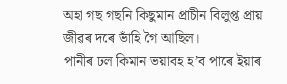অহা গছ গছনি কিছুমান প্রাচীন বিলুপ্ত প্ৰায় জীৱৰ দৰে ভাঁহি গৈ আছিল।
পানীৰ ঢল কিমান ভয়াবহ হ’ব পাৰে ইয়াৰ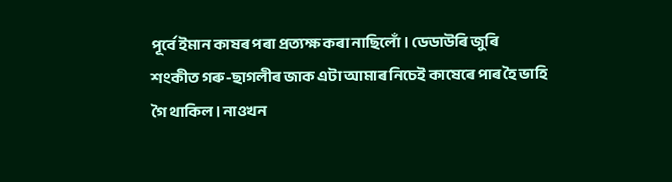পূৰ্বে ইমান কাষৰ পৰা প্ৰত্যক্ষ কৰা নাছিলোঁ। ডেডাউৰি জুৰি
শংকীত গৰু-ছাগলীৰ জাক এটা আমাৰ নিচেই কাষেৰে পাৰ হৈ ভাহি গৈ থাকিল। নাওখন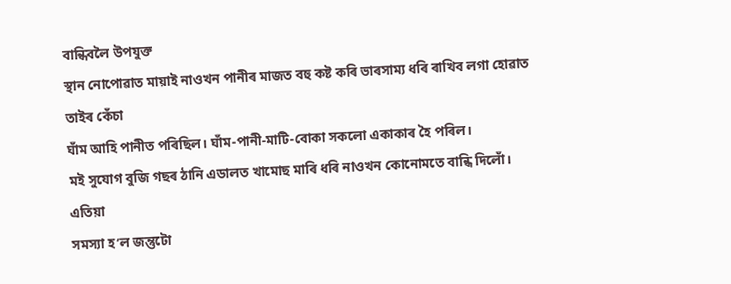বান্ধিবলৈ উপযুক্ত
স্থান নোপোৱাত মায়াই নাওখন পানীৰ মাজত বহু কষ্ট কৰি ভাৰসাম্য ধৰি ৰাখিব লগা হোৱাত তাইৰ কেঁচা
ঘাঁম আহি পানীত পৰিছিল। ঘাঁম-পানী-মাটি-বোকা সকলো একাকাৰ হৈ পৰিল।
মই সুযোগ বুজি গছৰ ঠানি এডালত খামোছ মাৰি ধৰি নাওখন কোনোমতে বান্ধি দিলোঁ। এতিয়া
সমস্যা হ’ল জন্তুটো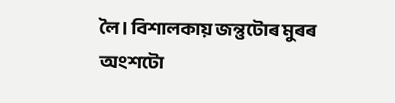লৈ। বিশালকায় জন্তুটোৰ মুৰৰ অংশটো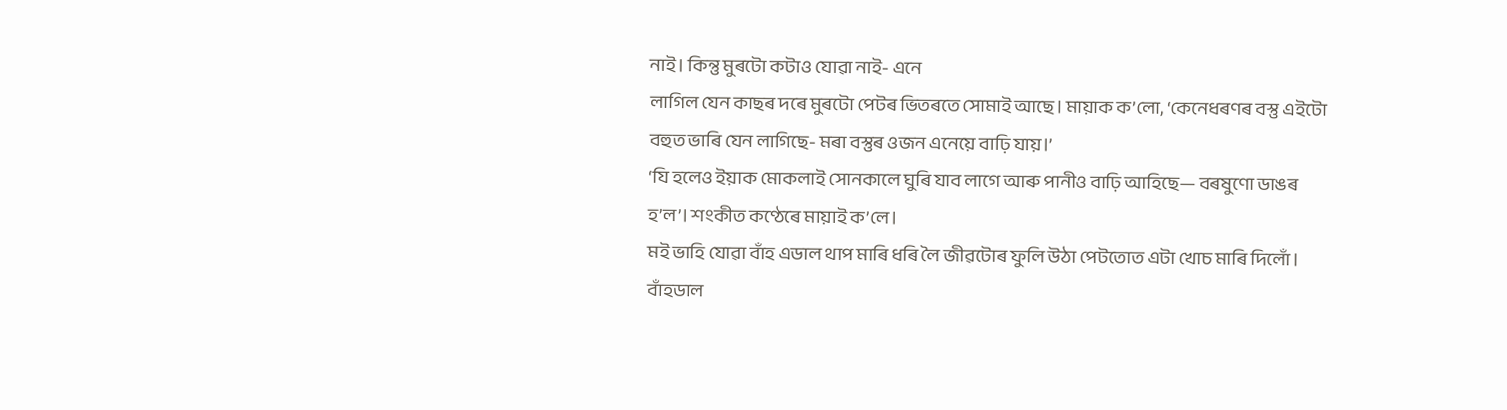নাই। কিন্তু মুৰটো কটাও যোৱা নাই- এনে
লাগিল যেন কাছৰ দৰে মুৰটো পেটৰ ভিতৰতে সোমাই আছে। মায়াক ক’লো, ‘কেনেধৰণৰ বস্তু এইটো
বহুত ভাৰি যেন লাগিছে- মৰা বস্তুৰ ওজন এনেয়ে বাঢ়ি যায়।’
‘যি হলেও ইয়াক মোকলাই সোনকালে ঘুৰি যাব লাগে আৰু পানীও বাঢ়ি আহিছে— বৰষুণো ডাঙৰ
হ’ল’। শংকীত কণ্ঠেৰে মায়াই ক’লে।
মই ভাহি যোৱা বাঁহ এডাল থাপ মাৰি ধৰি লৈ জীৱটোৰ ফুলি উঠা পেটতোত এটা খোচ মাৰি দিলোঁ।
বাঁহডাল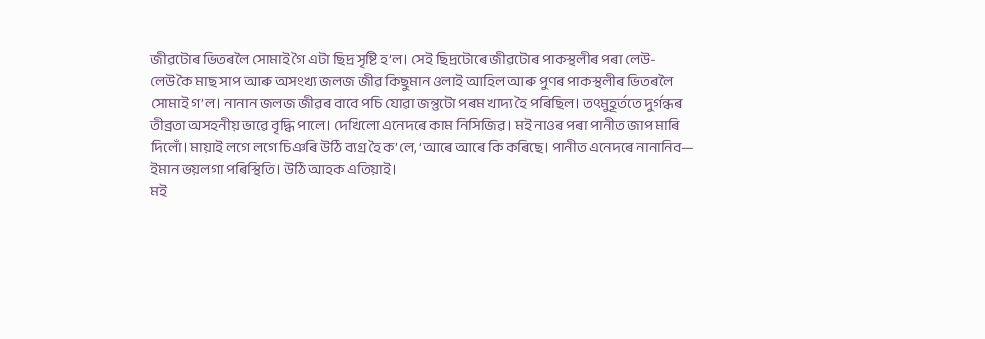জীৱটোৰ ভিতৰলৈ সোমাই গৈ এটা ছিদ্র সৃষ্টি হ’ল। সেই ছিদ্ৰটোৰে জীৱটোৰ পাকস্থলীৰ পৰা লেউ-
লেউ কৈ মাছ সাপ আৰু অসংখ্য জলজ জীৱ কিছুমান ওলাই আহিল আৰু পুণৰ পাকস্থলীৰ ভিতৰলৈ
সোমাই গ’ল। নানান জলজ জীৱৰ বাবে পচি যোৱা জন্তুটো পৰম খাদ্য হৈ পৰিছিল। তৎমুহূৰ্ততে দুৰ্গন্ধৰ
তীব্রতা অসহনীয় ভাৱে বৃদ্ধি পালে। দেখিলো এনেদৰে কাম নিসিজিৱ। মই নাওৰ পৰা পানীত জাপ মাৰি
দিলোঁ। মায়াই লগে লগে চিঞৰি উঠি ব্যগ্ৰ হৈ ক’লে, ‘আৰে আৰে কি কৰিছে। পানীত এনেদৰে নানানিব—
ইমান ভয়লগা পৰিস্থিতি। উঠি আহক এতিয়াই।
মই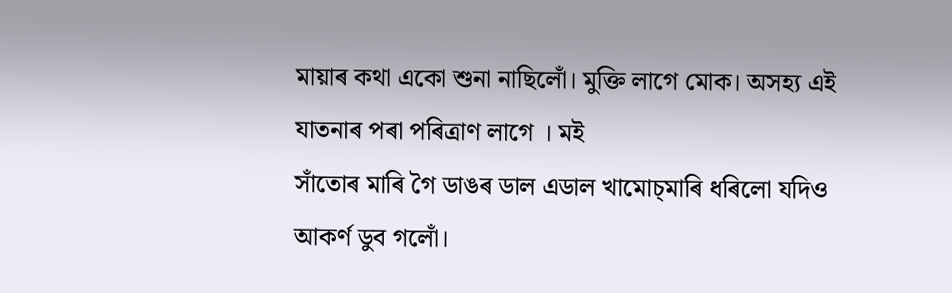মায়াৰ কথা একো শুনা নাছিলোঁ। মুক্তি লাগে মোক। অসহ্য এই যাতনাৰ পৰা পৰিত্ৰাণ লাগে । মই
সাঁতোৰ মাৰি গৈ ডাঙৰ ডাল এডাল খামোচ্মাৰি ধৰিলো যদিও আকর্ণ ডুব গলোঁ।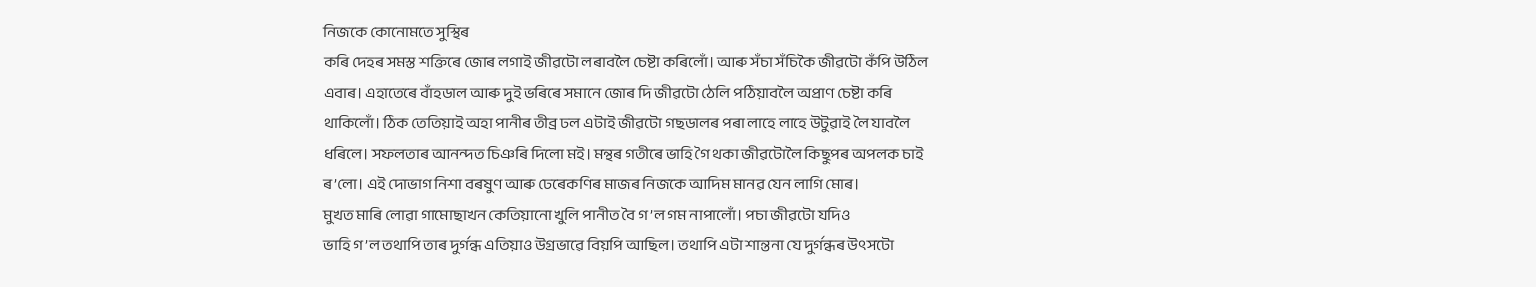নিজকে কোনোমতে সুস্থিৰ
কৰি দেহৰ সমস্ত শক্তিৰে জোৰ লগাই জীৱটো লৰাবলৈ চেষ্টা কৰিলোঁ। আৰু সঁচা সঁচিকৈ জীৱটো কঁপি উঠিল
এবাৰ। এহাতেৰে বাঁহডাল আৰু দুই ভৰিৰে সমানে জোৰ দি জীৱটো ঠেলি পঠিয়াবলৈ অপ্ৰাণ চেষ্টা কৰি
থাকিলোঁ। ঠিক তেতিয়াই অহা পানীৰ তীব্ৰ ঢল এটাই জীৱটো গছডালৰ পৰা লাহে লাহে উটুৱাই লৈ যাবলৈ
ধৰিলে। সফলতাৰ আনন্দত চিঞৰি দিলো মই। মন্থৰ গতীৰে ভাহি গৈ থকা জীৱটোলৈ কিছুপৰ অপলক চাই
ৰ’লো। এই দোভাগ নিশা বৰষুণ আৰু ঢেৰেকণিৰ মাজৰ নিজকে আদিম মানৱ যেন লাগি মোৰ।
মুখত মাৰি লোৱা গামোছাখন কেতিয়ানো খুলি পানীত বৈ গ’ল গম নাপালোঁ। পচা জীৱটো যদিও
ভাহি গ’ল তথাপি তাৰ দুৰ্গন্ধ এতিয়াও উগ্ৰভাৱে বিয়পি আছিল। তথাপি এটা শান্তনা যে দুৰ্গন্ধৰ উৎসটো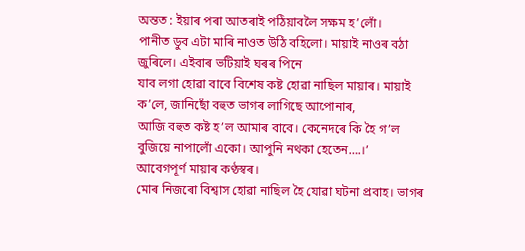অন্তত : ইয়াৰ পৰা আতৰাই পঠিয়াবলৈ সক্ষম হ’লোঁ।
পানীত ডুব এটা মাৰি নাওত উঠি বহিলো। মায়াই নাওৰ বঠা জুৰিলে। এইবাৰ ভটিয়াই ঘৰৰ পিনে
যাব লগা হোৱা বাবে বিশেষ কষ্ট হোৱা নাছিল মায়াৰ। মায়াই ক’লে, জানিছোঁ বহুত ভাগৰ লাগিছে আপোনাৰ,
আজি বহুত কষ্ট হ’ল আমাৰ বাবে। কেনেদৰে কি হৈ গ’ল বুজিয়ে নাপালোঁ একো। আপুনি নথকা হেতেন….।’
আবেগপূর্ণ মায়াৰ কণ্ঠস্বৰ।
মোৰ নিজৰো বিশ্বাস হোৱা নাছিল হৈ যোৱা ঘটনা প্রবাহ। ভাগৰ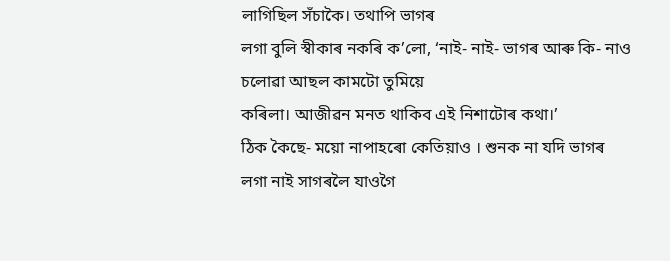লাগিছিল সঁচাকৈ। তথাপি ভাগৰ
লগা বুলি স্বীকাৰ নকৰি ক’লো, ‘নাই- নাই- ভাগৰ আৰু কি- নাও চলোৱা আছল কামটো তুমিয়ে
কৰিলা। আজীৱন মনত থাকিব এই নিশাটোৰ কথা।’
ঠিক কৈছে- ময়ো নাপাহৰো কেতিয়াও । শুনক না যদি ভাগৰ লগা নাই সাগৰলৈ যাওগৈ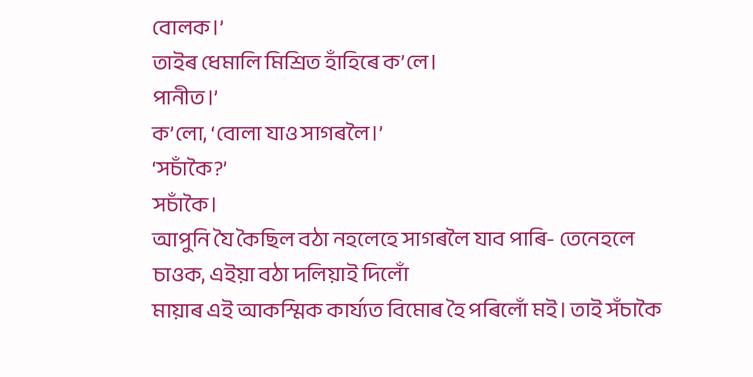বোলক।’
তাইৰ ধেমালি মিশ্রিত হাঁহিৰে ক’লে।
পানীত।’
ক’লো, ‘বোলা যাও সাগৰলৈ।’
‘সচাঁকৈ?’
সচাঁকৈ।
আপুনি যৈ কৈছিল বঠা নহলেহে সাগৰলৈ যাব পাৰি- তেনেহলে চাওক, এইয়া বঠা দলিয়াই দিলোঁ
মায়াৰ এই আকস্মিক কাৰ্য্যত বিমোৰ হৈ পৰিলোঁ মই। তাই সঁচাকৈ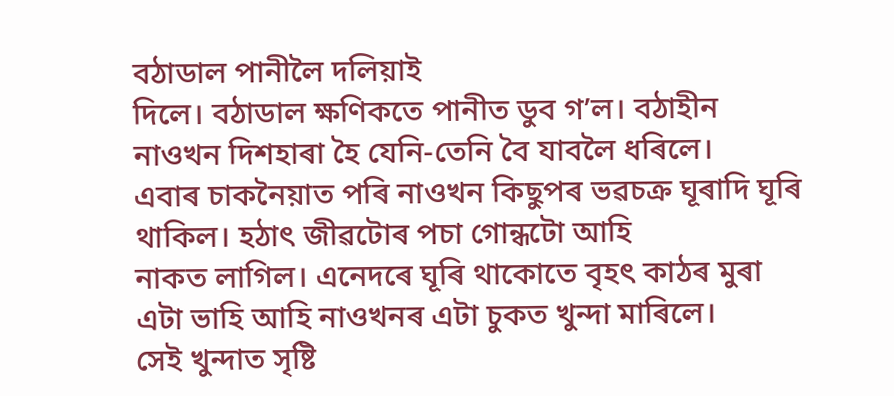বঠাডাল পানীলৈ দলিয়াই
দিলে। বঠাডাল ক্ষণিকতে পানীত ডুব গ’ল। বঠাহীন নাওখন দিশহাৰা হৈ যেনি-তেনি বৈ যাবলৈ ধৰিলে।
এবাৰ চাকনৈয়াত পৰি নাওখন কিছুপৰ ভৱচক্ৰ ঘূৰাদি ঘূৰি থাকিল। হঠাৎ জীৱটোৰ পচা গোন্ধটো আহি
নাকত লাগিল। এনেদৰে ঘূৰি থাকোতে বৃহৎ কাঠৰ মুৰা এটা ভাহি আহি নাওখনৰ এটা চুকত খুন্দা মাৰিলে।
সেই খুন্দাত সৃষ্টি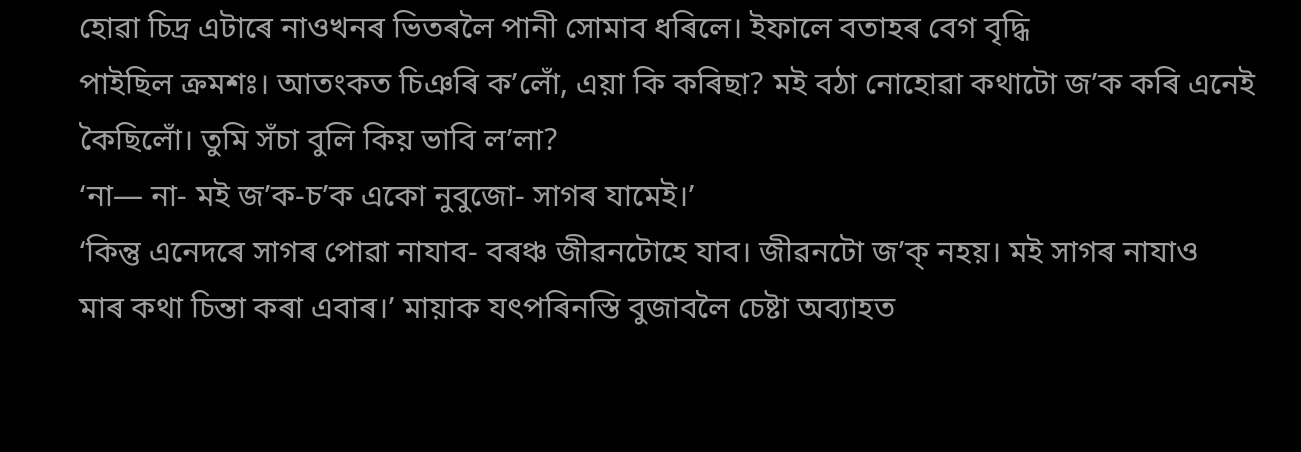হোৱা চিদ্ৰ এটাৰে নাওখনৰ ভিতৰলৈ পানী সোমাব ধৰিলে। ইফালে বতাহৰ বেগ বৃদ্ধি
পাইছিল ক্রমশঃ। আতংকত চিঞৰি ক’লোঁ, এয়া কি কৰিছা? মই বঠা নোহোৱা কথাটো জ’ক কৰি এনেই
কৈছিলোঁ। তুমি সঁচা বুলি কিয় ভাবি ল’লা?
‘না— না- মই জ’ক-চ’ক একো নুবুজো- সাগৰ যামেই।’
‘কিন্তু এনেদৰে সাগৰ পোৱা নাযাব- বৰঞ্চ জীৱনটোহে যাব। জীৱনটো জ’ক্ নহয়। মই সাগৰ নাযাও
মাৰ কথা চিন্তা কৰা এবাৰ।’ মায়াক যৎপৰিনস্তি বুজাবলৈ চেষ্টা অব্যাহত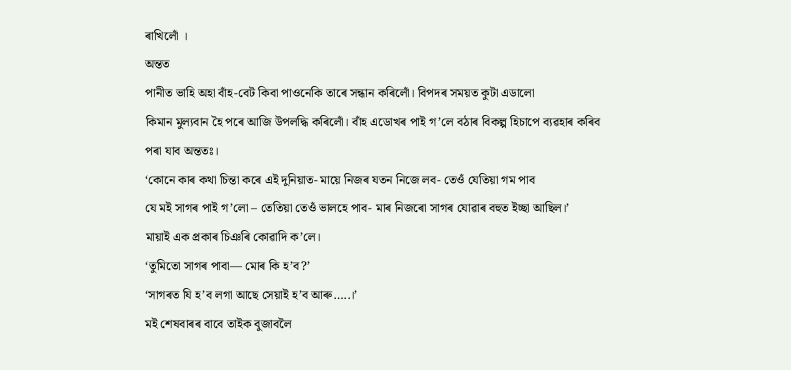ৰাখিলোঁ ।
অন্তত
পানীত ভাহি অহা বাঁহ-বেট কিবা পাওনেকি তাৰে সন্ধান কৰিলোঁ। বিপদৰ সময়ত কুটা এডালো
কিমান মুল্যবান হৈ পৰে আজি উপলদ্ধি কৰিলোঁ। বাঁহ এডোখৰ পাই গ’লে বঠাৰ বিকল্প হিচাপে ব্যৱহাৰ কৰিব
পৰা যাব অন্ততঃ।
‘কোনে কাৰ কথা চিন্তা কৰে এই দুনিয়াত- মায়ে নিজৰ যতন নিজে লব- তেওঁ যেতিয়া গম পাব
যে মই সাগৰ পাই গ’লো – তেতিয়া তেওঁ ভালহে পাব- মাৰ নিজৰো সাগৰ যোৱাৰ বহুত ইচ্ছা আছিল।’
মায়াই এক প্ৰকাৰ চিঞৰি কোৱাদি ক’লে।
‘তুমিতো সাগৰ পাবা— মোৰ কি হ’ব?’
‘সাগৰত যি হ’ব লগা আছে সেয়াই হ’ব আৰু…..।’
মই শেষবাৰৰ বাবে তাইক বুজাবলৈ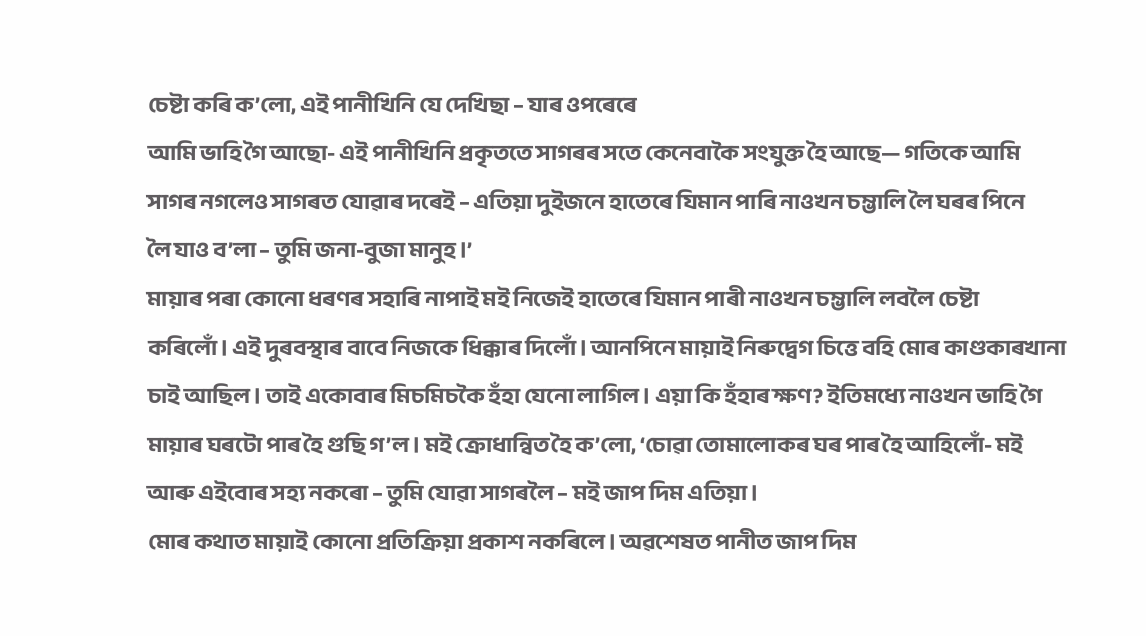চেষ্টা কৰি ক’লো, এই পানীখিনি যে দেখিছা – যাৰ ওপৰেৰে
আমি ভাহি গৈ আছো- এই পানীখিনি প্রকৃততে সাগৰৰ সতে কেনেবাকৈ সংযুক্ত হৈ আছে— গতিকে আমি
সাগৰ নগলেও সাগৰত যোৱাৰ দৰেই – এতিয়া দুইজনে হাতেৰে যিমান পাৰি নাওখন চম্ভালি লৈ ঘৰৰ পিনে
লৈ যাও ব’লা – তুমি জনা-বুজা মানুহ।’
মায়াৰ পৰা কোনো ধৰণৰ সহাৰি নাপাই মই নিজেই হাতেৰে যিমান পাৰী নাওখন চম্ভালি লবলৈ চেষ্টা
কৰিলোঁ। এই দুৰবস্থাৰ বাবে নিজকে ধিক্কাৰ দিলোঁ। আনপিনে মায়াই নিৰুদ্বেগ চিত্তে বহি মোৰ কাণ্ডকাৰখানা
চাই আছিল। তাই একোবাৰ মিচমিচকৈ হঁহা যেনো লাগিল। এয়া কি হঁহাৰ ক্ষণ? ইতিমধ্যে নাওখন ভাহি গৈ
মায়াৰ ঘৰটো পাৰ হৈ গুছি গ’ল। মই ক্রোধান্বিত হৈ ক’লো, ‘চোৱা তোমালোকৰ ঘৰ পাৰ হৈ আহিলোঁ- মই
আৰু এইবোৰ সহ্য নকৰো – তুমি যোৱা সাগৰলৈ – মই জাপ দিম এতিয়া।
মোৰ কথাত মায়াই কোনো প্রতিক্রিয়া প্রকাশ নকৰিলে। অৱশেষত পানীত জাপ দিম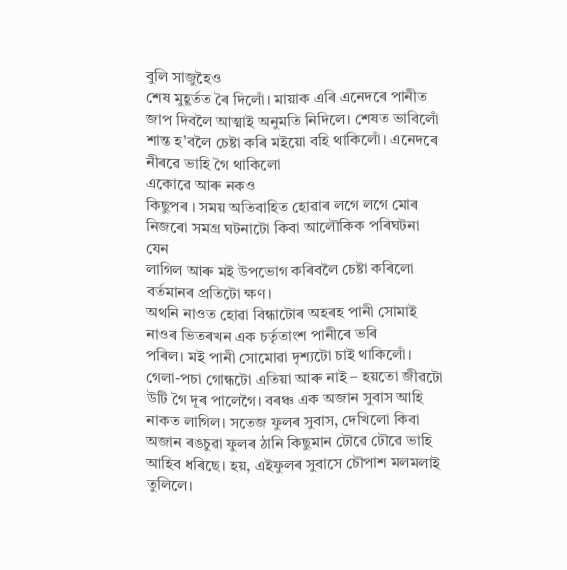বুলি সাজুহৈও
শেষ মুহূৰ্তত ৰৈ দিলোঁ। মায়াক এৰি এনেদৰে পানীত জাপ দিবলৈ আত্মাই অনুমতি নিদিলে। শেষত ভাবিলোঁ
শান্ত হ’বলৈ চেষ্টা কৰি মইয়ো বহি থাকিলোঁ। এনেদৰে নীৰৱে ভাহি গৈ থাকিলো
একোৱে আৰু নকও
কিছুপৰ । সময় অতিবাহিত হোৱাৰ লগে লগে মোৰ নিজৰো সমগ্ৰ ঘটনাটো কিবা আলৌকিক পৰিঘটনা যেন
লাগিল আৰু মই উপভোগ কৰিবলৈ চেষ্টা কৰিলো বৰ্তমানৰ প্ৰতিটো ক্ষণ।
অথনি নাওত হোৱা বিন্ধাটোৰ অহৰহ পানী সোমাই নাওৰ ভিতৰখন এক চৰ্তৃতাংশ পানীৰে ভৰি
পৰিল। মই পানী সোমোৱা দৃশ্যটো চাই থাকিলোঁ। গেলা-পচা গোন্ধটো এতিয়া আৰু নাই – হয়তো জীৱটো
উটি গৈ দূৰ পালেগৈ। বৰঞ্চ এক অজান সুবাস আহি নাকত লাগিল। সতেজ ফুলৰ সুবাস, দেখিলো কিবা
অজান ৰঙচুৱা ফুলৰ ঠানি কিছুমান ঢৌৱে ঢৌৱে ভাহি আহিব ধৰিছে। হয়, এইফুলৰ সুবাসে চৌপাশ মলমলাই
তুলিলে।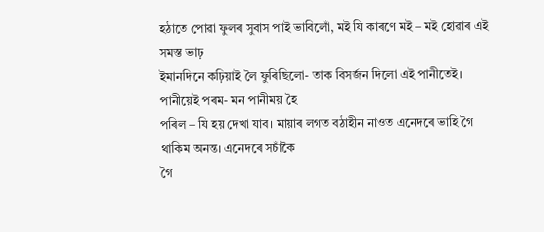হঠাতে পোৱা ফুলৰ সুবাস পাই ভাবিলোঁ, মই যি কাৰণে মই – মই হোৱাৰ এই সমস্ত ভাঢ়
ইমানদিনে কঢ়িয়াই লৈ ফুৰিছিলো- তাক বিসর্জন দিলো এই পানীতেই। পানীয়েই পৰম- মন পানীময় হৈ
পৰিল – যি হয় দেখা যাব। মায়াৰ লগত বঠাহীন নাওত এনেদৰে ভাহি গৈ থাকিম অনন্ত। এনেদৰে সচাঁকৈ
গৈ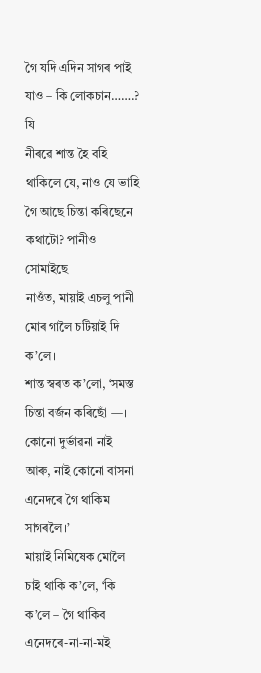গৈ যদি এদিন সাগৰ পাই যাও – কি লোকচান…….?
যি
নীৰৱে শান্ত হৈ বহি থাকিলে যে, নাও যে ভাহি গৈ আছে চিন্তা কৰিছেনে কথাটো? পানীও সোমাইছে
নাওঁত, মায়াই এচলু পানী মোৰ গালৈ চটিয়াই দি ক’লে।
শান্ত স্বৰত ক’লো, ‘সমস্ত চিন্তা বৰ্জন কৰিছোঁ —। কোনো দুৰ্ভাৱনা নাই আৰু, নাই কোনো বাসনা
এনেদৰে গৈ থাকিম সাগৰলৈ।’
মায়াই নিমিষেক মোলৈ চাই থাকি ক’লে, ‘কি ক’লে – গৈ থাকিব এনেদৰে-না-না-মই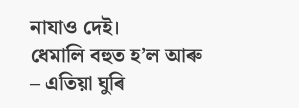নাযাও দেই।
ধেমালি বহুত হ’ল আৰু – এতিয়া ঘুৰি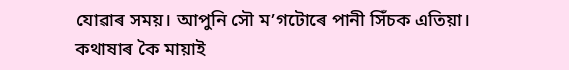যোৱাৰ সময়। আপুনি সৌ ম’গটোৰে পানী সিঁচক এতিয়া।
কথাষাৰ কৈ মায়াই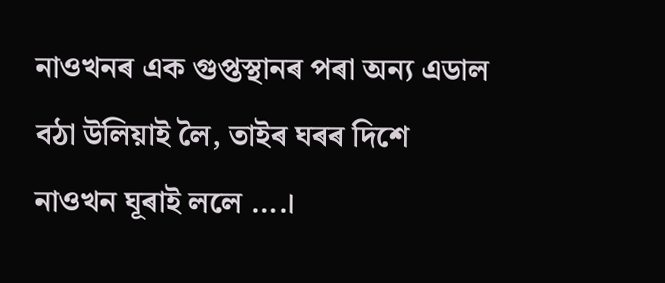নাওখনৰ এক গুপ্তস্থানৰ পৰা অন্য এডাল বঠা উলিয়াই লৈ, তাইৰ ঘৰৰ দিশে
নাওখন ঘূৰাই ললে ….।